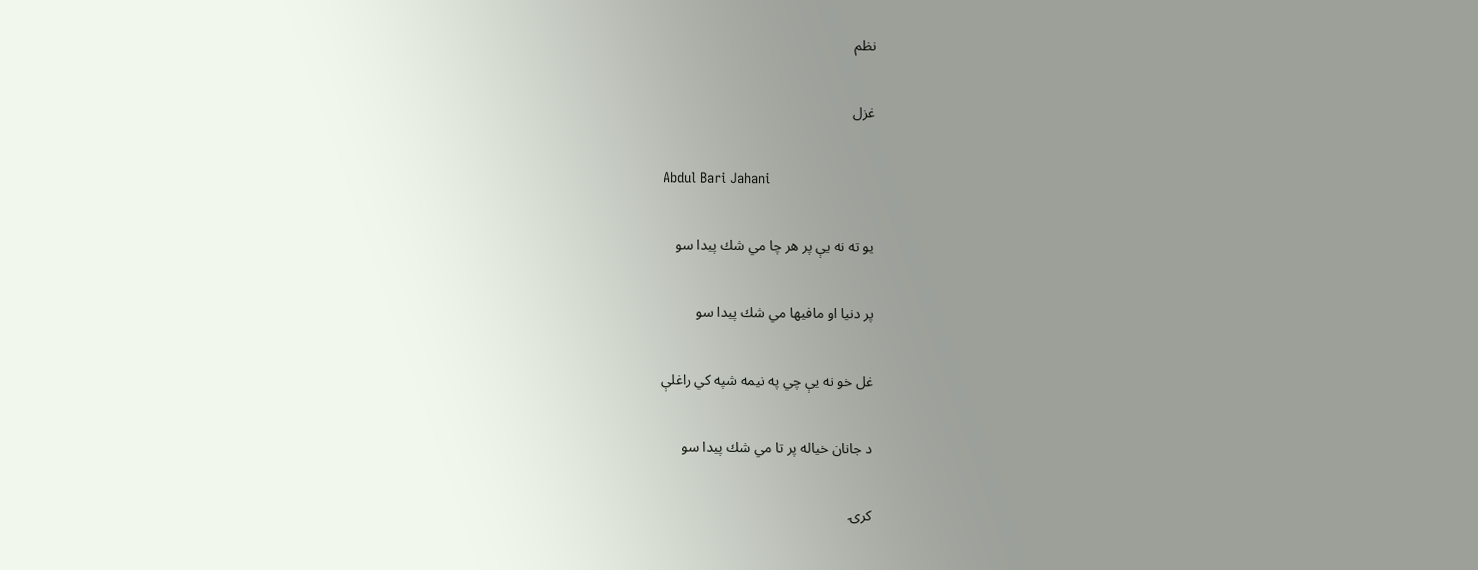نظم

غزل

Abdul Bari Jahani

يو ته نه يې پر هر چا مي شك پيدا سو

پر دنيا او مافيها مي شك پيدا سو

غل خو نه يې چي په نيمه شپه كي راغلې

د جانان خياله پر تا مي شك پيدا سو

كرۍ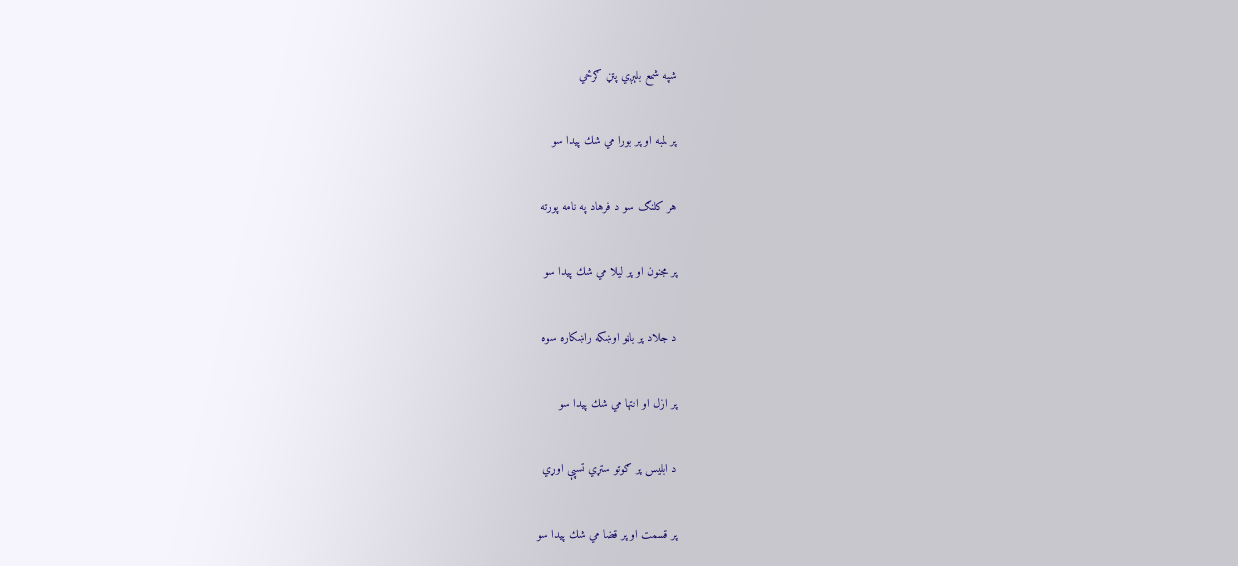شپه شمع بلېږي پتڼ ګرځي

پر لمبه او پر بورا مي شك پيدا سو

هر كلنګ سو د فرهاد په نامه پورته

پر مجنون او پر ليلا مي شك پيدا سو

د جلاد پر باڼو اوښكه راښكاره سوه

پر ازل او انتها مي شك پيدا سو

د ابليس پر ګوتو ستړي تسپې اوړي

پر قسمت او پر قضا مي شك پيدا سو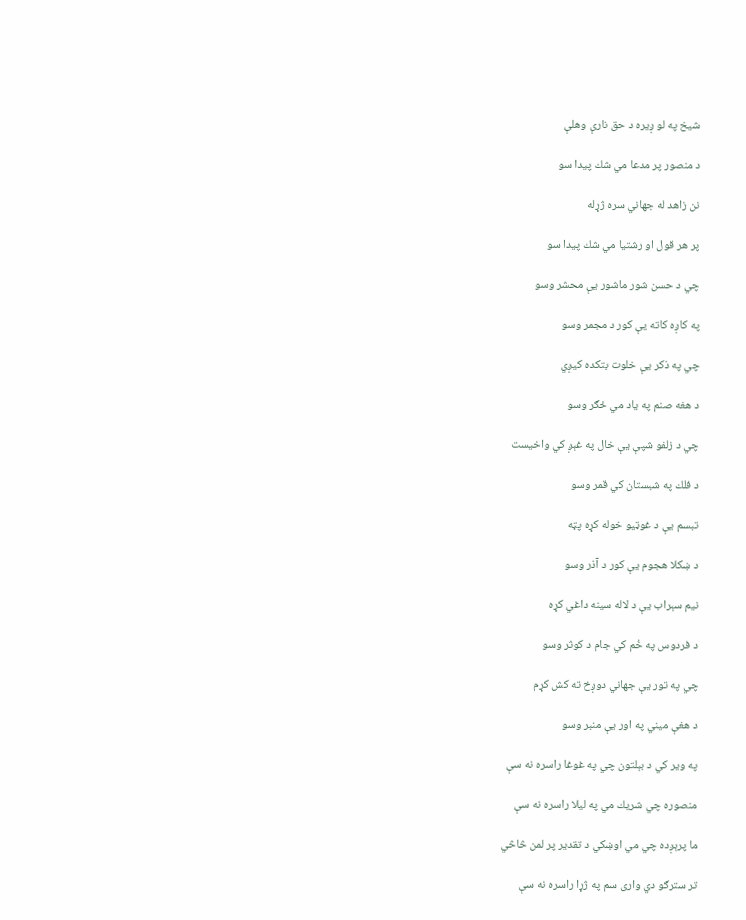شيخ په لو ږيره د حق نارې وهلې

د منصور پر مدعا مي شك پيدا سو

نن زاهد له جهاني سره ژړله

پر هر قول او رشتيا مي شك پيدا سو

چي د حسن شور ماشور يې محشر وسو

په كاږه كاته يې كور د مجمر وسو

چي په ذكر يې خلوت بتكده كيږي

د هغه صنم په ياد مي ځګر وسو

چي د زلفو شپې يې خال په غېږ كي واخيست

د فلك په شبستان كي قمر وسو

تبسم يې د غوټيو خوله كړه پټه

د ښكلا هجوم يې كور د آذر وسو

نيم سېراب يې د لاله سينه داغي كړه

د فردوس په خُم كي جام د كوثر وسو

چي په تور يې جهاني دوږخ ته كش كړم

د هغې ميني په اور يې منبر وسو

په وير كي د بېلتون چي په غوغا راسره نه سې

منصوره چي شريك مي په ليلا راسره نه سې

ما پرېږده چي مي اوښكي د تقدير پر لمن څاڅي

تر سترګو دي وارى سم په ژړا راسره نه سې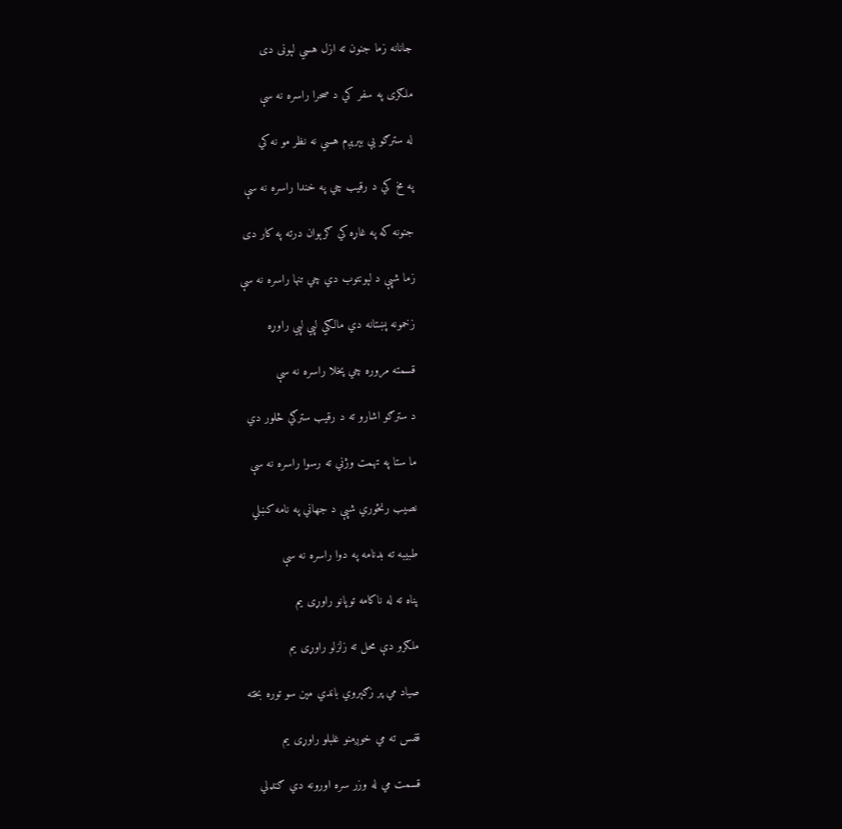جانانه زما جنون ته ازل هسي لېونى دى

ملګرى په سفر كي د صحرا راسره نه سې

له سترګو يې بېرېږم هسي نه نظر مو نه كي

په مخ كي د رقيب چي په خندا راسره نه سې

جنونه كه په غاړه كي ګرېوان درته په كار دى

زما شپې د لېونتوب دي چي تنها راسره نه سې

زخمونه پښتانه دي مالګي لپي لپي راوړه

قسمته مروره چي پخلا راسره نه سې

د سترګو اشارو ته د رقيب سترګي څلور دي

ما ستا په تهمت وژني ته رسوا راسره نه سې

نصيب رنځوري شپې د جهاني په نامه كښلي

طبيبه ته بدنامه په دوا راسره نه سې

پناه ته له ناكامه توپانو راوړى يم

ملګرو دې محل ته زلزلو راوړى يم

صياد مي پر زګېروي باندي مين سو توره بخته

قفس ته مي خوږمنو غلبلو راوړى يم

قسمت مي له وزر سره اورونه دي ګنډلي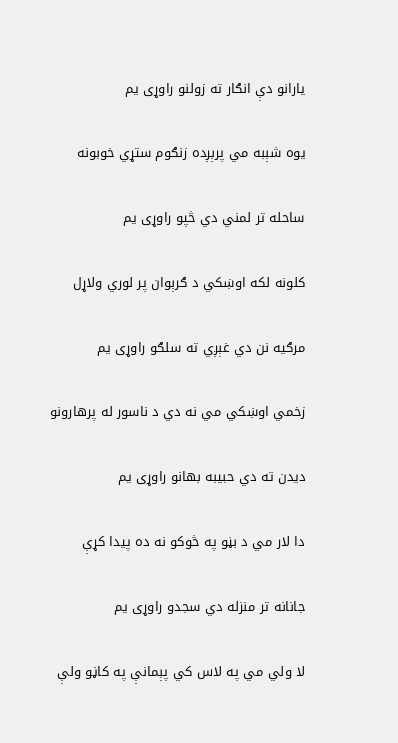يارانو دې انګار ته زولنو راوړى يم

يوه شېبه مي پرېږده زنګوم ستړي خوبونه

ساحله تر لمني دي څپو راوړى يم

كلونه لكه اوښكي د ګرېوان پر لوري ولاړل

مرګيه نن دي غېږي ته سلګو راوړى يم

زخمي اوښكي مي نه دي د ناسور له پرهارونو

ديدن ته دي حبيبه بهانو راوړى يم

دا لار مي د بڼو په څوكو نه ده پيدا كړې

جانانه تر منزله دي سجدو راوړى يم

لا ولي مي په لاس كي پېمانې په كاڼو ولې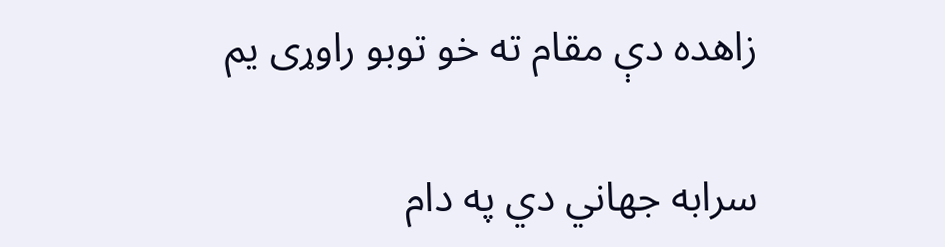زاهده دې مقام ته خو توبو راوړى يم

سرابه جهاني دي په دام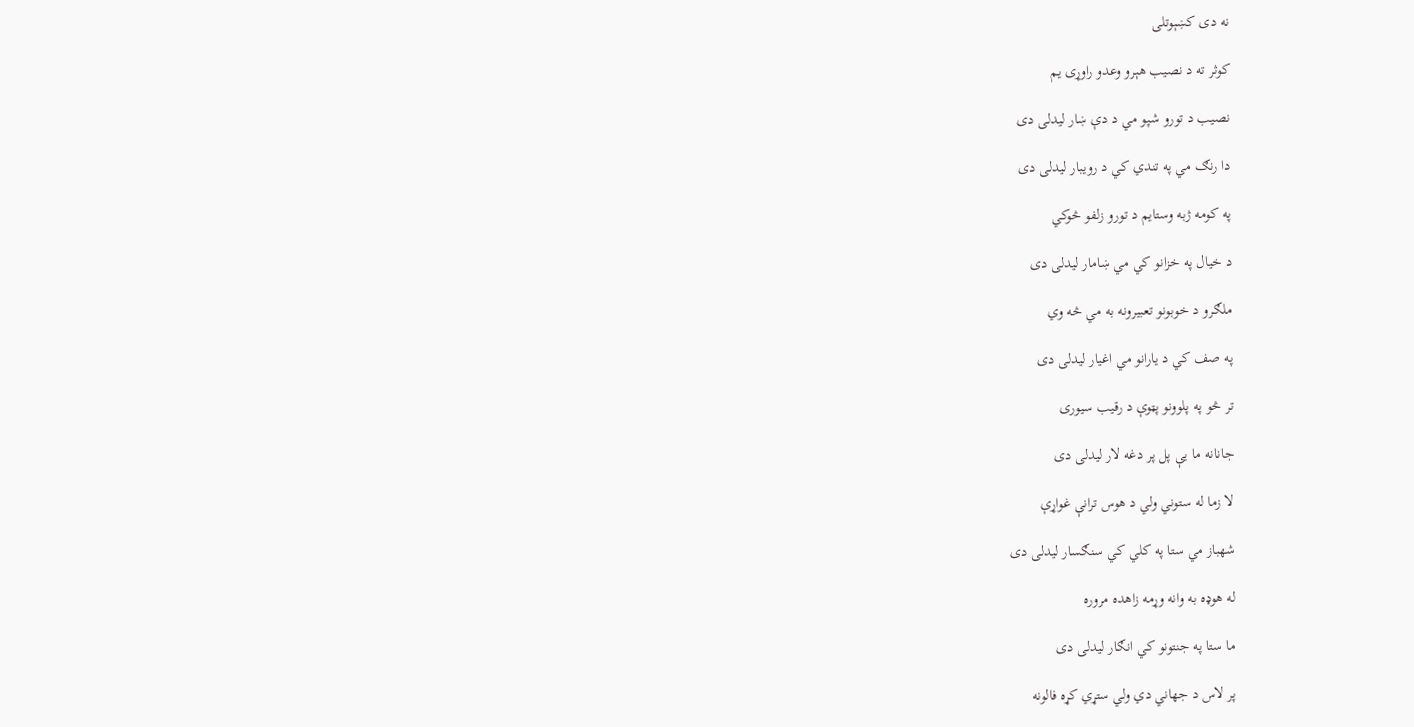نه دى كښېوتلى

كوثر ته د نصيب هېرو وعدو راوړى يم

نصيب د تورو شپو مي د دې ښار ليدلى دى

دا رنګ مي په تندي كي د رويبار ليدلى دى

په كومه ژبه وستايم د تورو زلفو څوكي

د خيال په خزانو كي مي ښامار ليدلى دى

ملګرو د خوبونو تعبيرونه به مي څه وي

په صف كي د يارانو مي اغيار ليدلى دى

تر څو په پلوونو پټوې د رقيب سيورى

جانانه ما يې پل پر دغه لار ليدلى دى

لا زما له ستوني ولي د هوس ترانې غواړې

شهباز مي ستا په كلي كي سنګسار ليدلى دى

له هوډه به وانه وړمه زاهده مروره

ما ستا په جنتونو كي انګار ليدلى دى

پر لاس د جهاني دي ولي ستړي كړه فالونه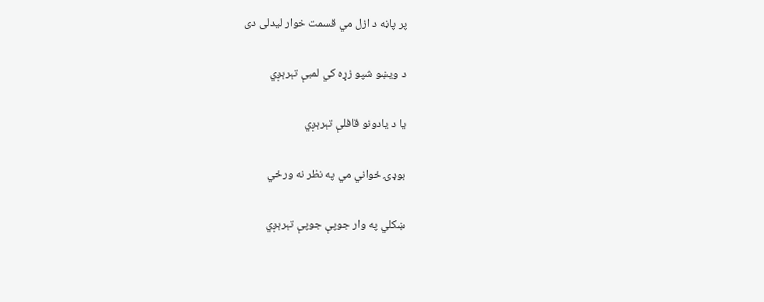پر پاڼه د ازل مي قسمت خوار ليدلى دى

د ويښو شپو زړه كي لمبې تېرېږي

يا د يادونو قافلې تېرېږي

بوډۍ ځواني مي په نظر نه ورځي

ښكلي په وار جوپې جوپې تېرېږي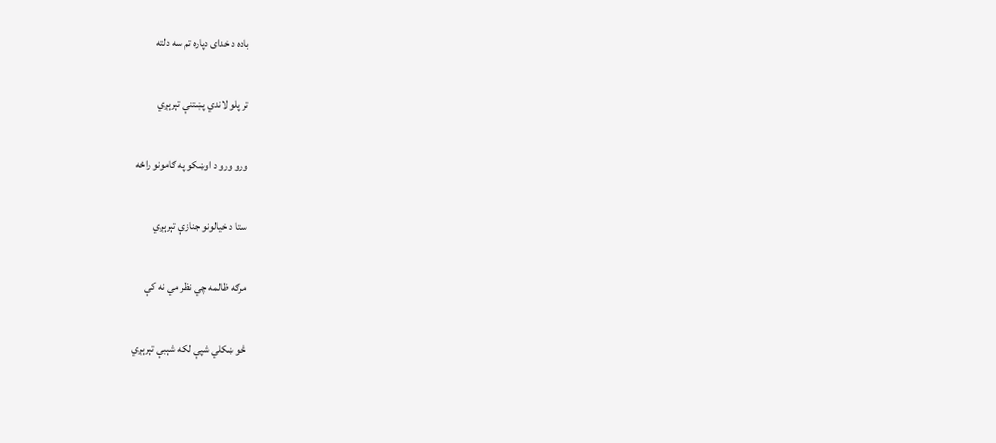باده د خداى دپاره تم سه دلته

تر پلو لاندي پښتنې تېرېږي

ورو ورو د اوښكو په ګامونو راځه

ستا د خيالونو جنازې تېرېږي

مرګه ظالمه چي نظر مي نه كې

څو ښكلي شپې لكه شېبې تېرېږي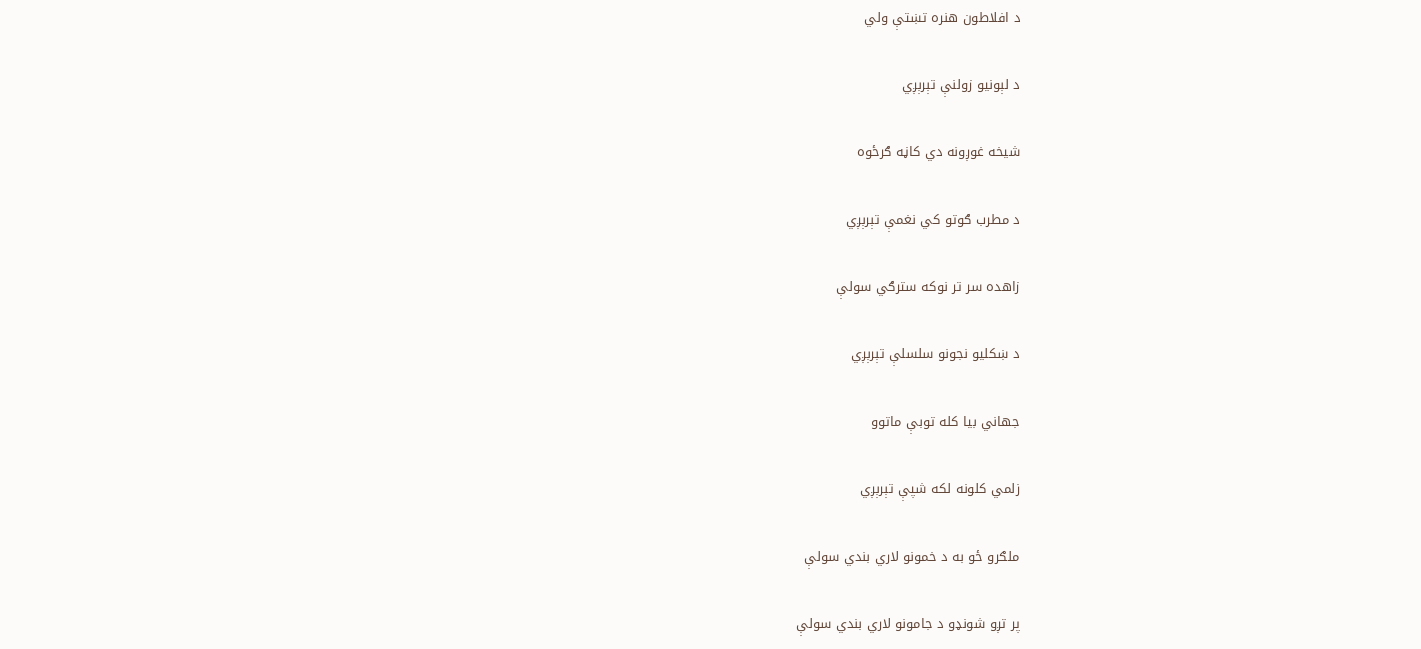د افلاطون هنره تښتې ولي

د لېونيو زولنې تېرېږي

شيخه غوږونه دي كاڼه ګرځوه

د مطرب ګوتو كي نغمې تېرېږي

زاهده سر تر نوكه سترګي سولې

د ښكليو نجونو سلسلې تېرېږي

جهاني بيا كله توبې ماتوو

زلمي كلونه لكه شپې تېرېږي

ملګرو ځو به د خمونو لاري بندي سولې

پر تږو شونډو د جامونو لاري بندي سولې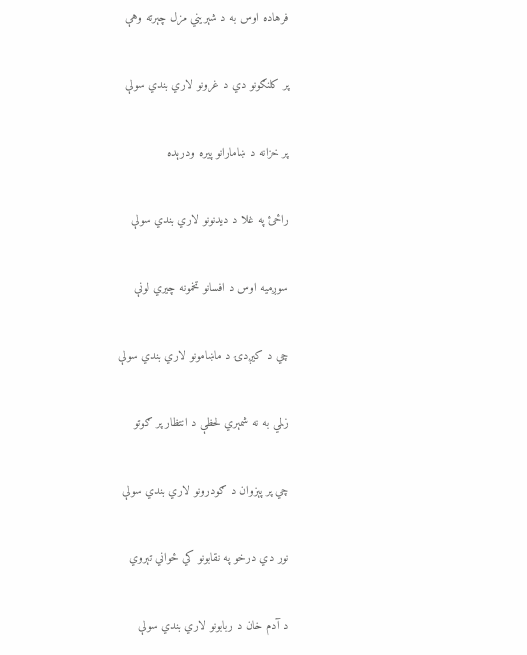فرهاده اوس به د شېريني مزل چېرته وهې

پر كلنګونو دي د غرونو لاري بندي سولې

پر خزانه د ښامارانو پيره ودرېده

راځئ په غلا د ديدنونو لاري بندي سولې

سوږميه اوس د افسانو تخمونه چيري لونې

چي د كيږدۍ د ماښامونو لاري بندي سولې

زلمي به نه شمېري لحظې د انتظار پر ګوتو

چي پر پېزوان د ګودرونو لاري بندي سولې

نور دي درخو په نقابونو كي ځواني تېروي

د آدم خان د ربابونو لاري بندي سولې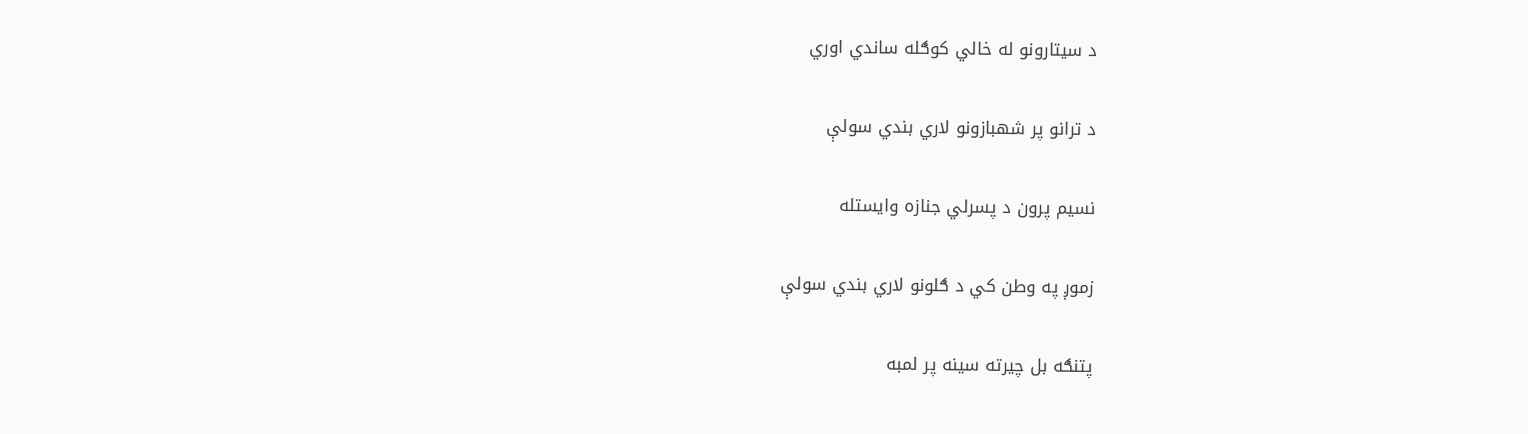د سيتارونو له خالي كوګله ساندي اوري

د ترانو پر شهبازونو لاري بندي سولې

نسيم پرون د پسرلي جنازه وايستله

زموږ په وطن كي د ګلونو لاري بندي سولې

پتنګه بل چيرته سينه پر لمبه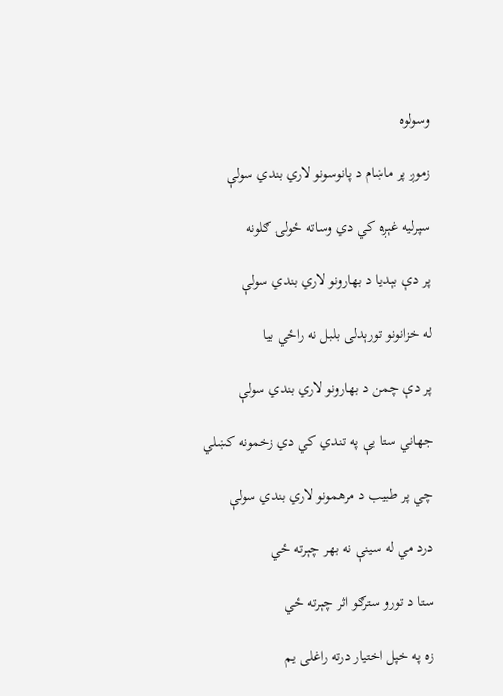وسولوه

زموږ پر ماښام د پانوسونو لاري بندي سولې

سپرليه غېږه كي دي وساته ځولۍ ګلونه

پر دې بېديا د بهارونو لاري بندي سولې

له خزانونو تورېدلى بلبل نه راځي بيا

پر دې چمن د بهارونو لاري بندي سولې

جهاني ستا يې په تندي كي دي زخمونه كښلي

چي پر طبيب د مرهمونو لاري بندي سولې

درد مي له سينې نه بهر چېرته ځي

ستا د تورو سترګو اثر چېرته ځي

زه په خپل اختيار درته راغلى يم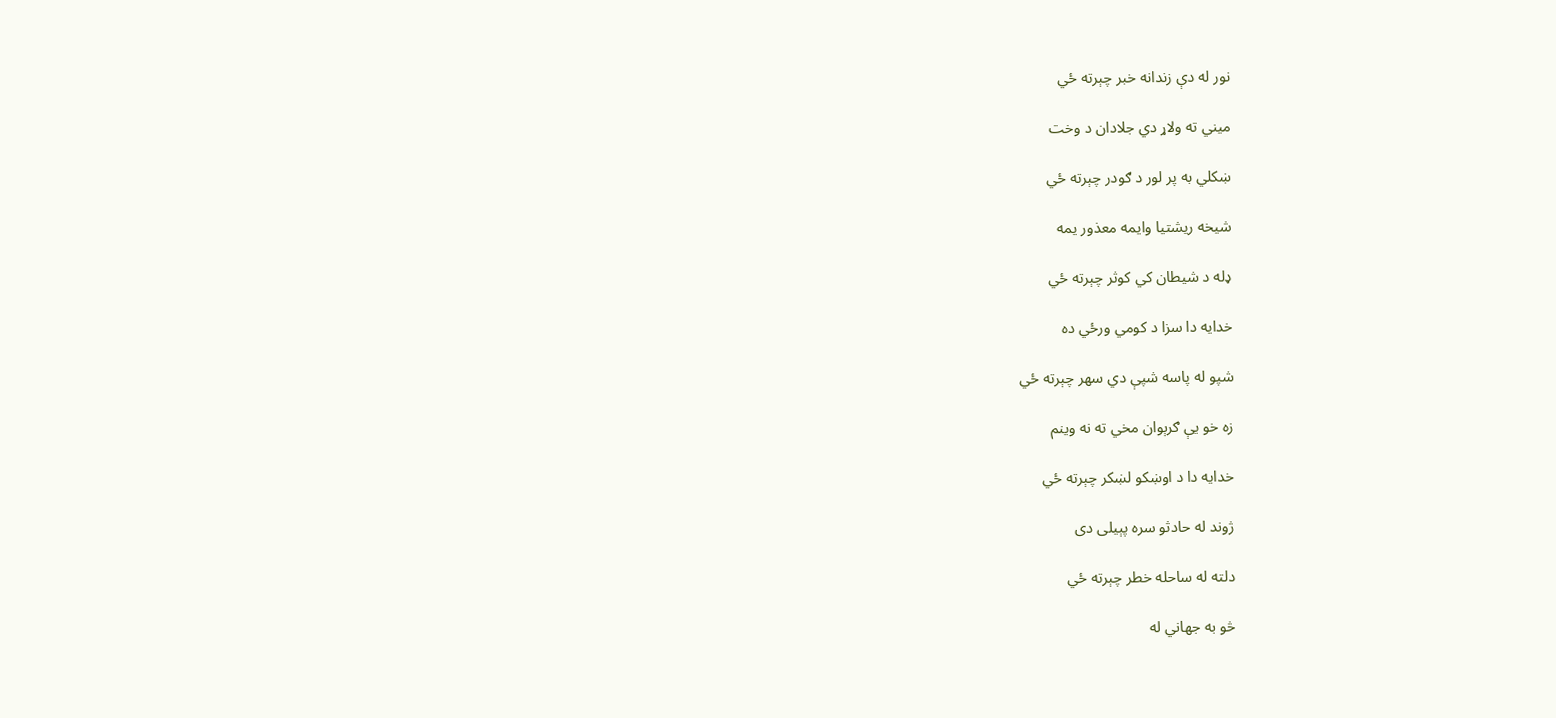نور له دې زندانه خبر چېرته ځي

ميني ته ولاړ دي جلادان د وخت

ښكلي به پر لور د ګودر چېرته ځي

شيخه ريشتيا وايمه معذور يمه

ډله د شيطان كي كوثر چېرته ځي

خدايه دا سزا د كومي ورځي ده

شپو له پاسه شپې دي سهر چېرته ځي

زه خو يې ګرېوان مخي ته نه وينم

خدايه دا د اوښكو لښكر چېرته ځي

ژوند له حادثو سره پېيلى دى

دلته له ساحله خطر چېرته ځي

څو به جهاني له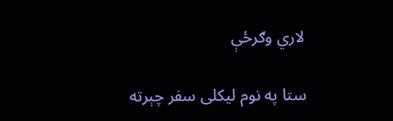لاري وګرځې

ستا په نوم ليكلى سفر چېرته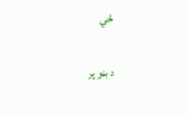ځي

د بڼو پر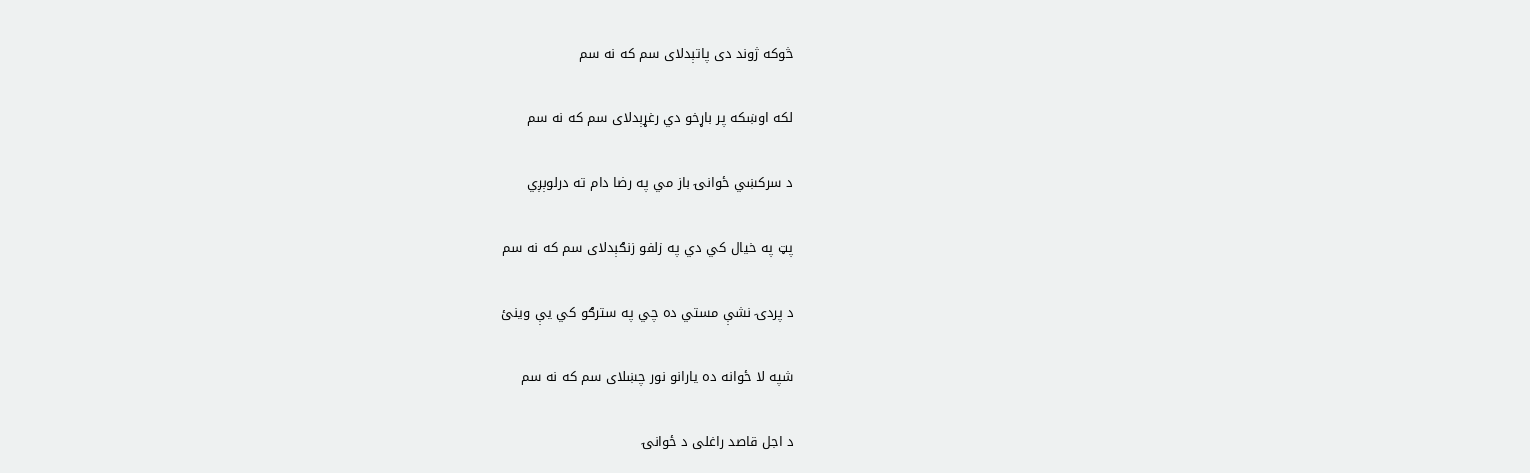څوكه ژوند دى پاتېدلاى سم كه نه سم

لكه اوښكه پر باړخو دي رغړېدلاى سم كه نه سم

د سركښي ځوانۍ باز مي په رضا دام ته درلوېږي

پټ په خيال كي دي په زلفو زنګېدلاى سم كه نه سم

د پردۍ نشې مستي ده چي په سترګو كي يې وينئ

شپه لا ځوانه ده يارانو نور چښلاى سم كه نه سم

د اجل قاصد راغلى د ځوانۍ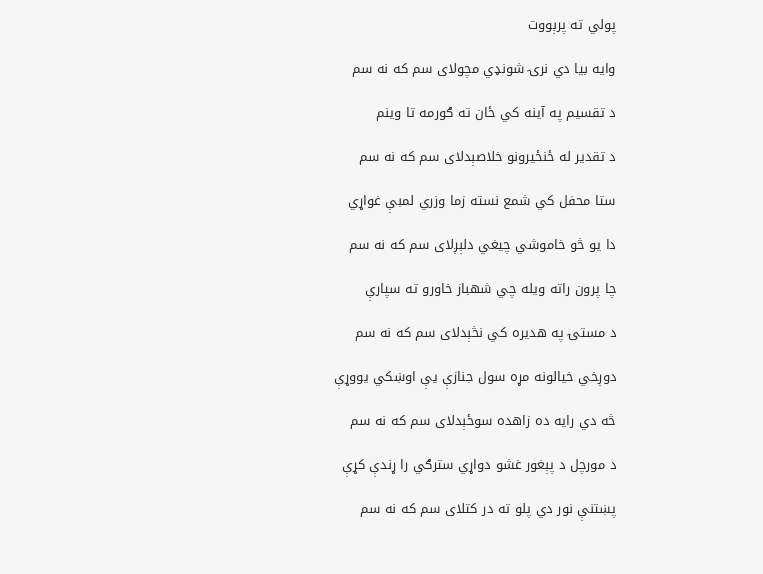پولي ته پرېووت

وايه بيا دي نرۍ شونډي مچولاى سم كه نه سم

د تقسيم په آينه كي ځان ته ګورمه تا وينم

د تقدير له ځنځيرونو خلاصېدلاى سم كه نه سم

ستا محفل كي شمع نسته زما وزري لمبې غواړي

دا يو څو خاموشي چيغي دلېږلاى سم كه نه سم

چا پرون راته ويله چي شهباز خاورو ته سپارې

د مستۍ په هديره كي نڅېدلاى سم كه نه سم

دوږخي خيالونه مړه سول جنازې يې اوښكي يووړې

څه دي رايه ده زاهده سوځېدلاى سم كه نه سم

د مورچل د پېغور غشو دواړي سترګي را ړندې كړې

پښتنې نور دي پلو ته در كتلاى سم كه نه سم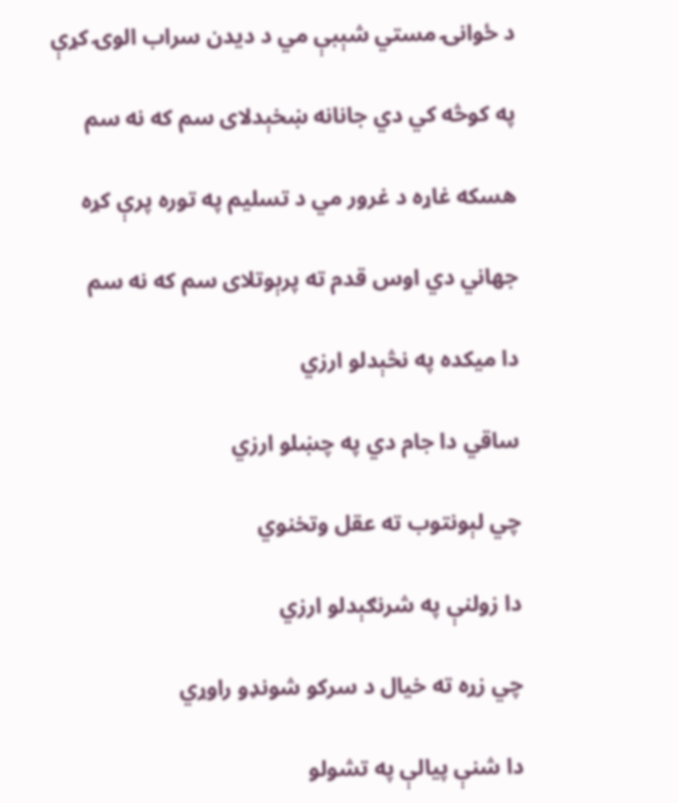د ځوانۍ مستي شېبې مي د ديدن سراب الوۍ كړې

په كوڅه كي دي جانانه ښخېدلاى سم كه نه سم

هسكه غاړه د غرور مي د تسليم په توره پرې كړه

جهاني دي اوس قدم ته پرېوتلاى سم كه نه سم

دا ميكده په نڅېدلو ارزي

ساقي دا جام دي په چښلو ارزي

چي لېونتوب ته عقل وتخنوي

دا زولنې په شرنګېدلو ارزي

چي زړه ته خيال د سركو شونډو راوړي

دا شنې پيالې په تشولو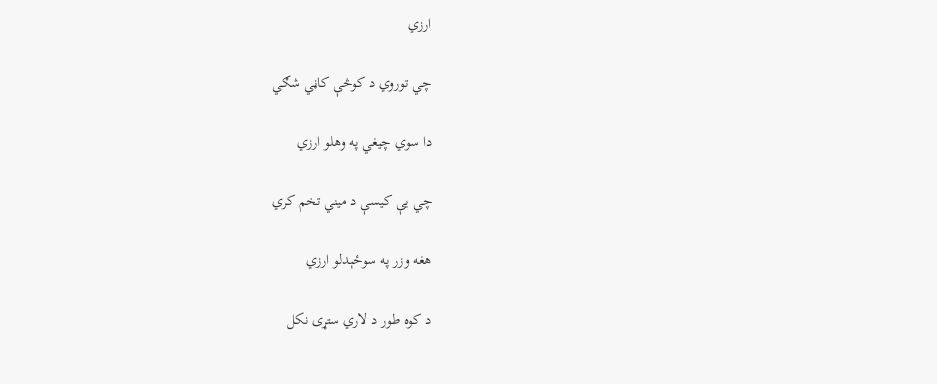ارزي

چي توروي د كوڅې كاڼي شګي

دا سوي چيغي په وهلو ارزي

چي يې كيسې د ميني تخم كري

هغه وزر په سوځېدلو ارزي

د كوه طور د لاري ستړى نكل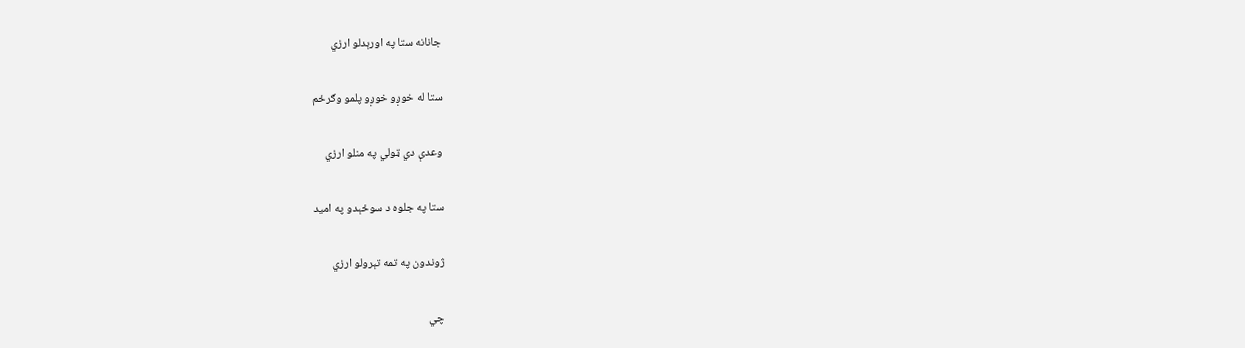جانانه ستا په اورېدلو ارزي

ستا له خوږو خوږو پلمو وګرځم

وعدې دي ټولي په منلو ارزي

ستا په جلوه د سوځېدو په اميد

ژوندون په تمه تېرولو ارزي

چي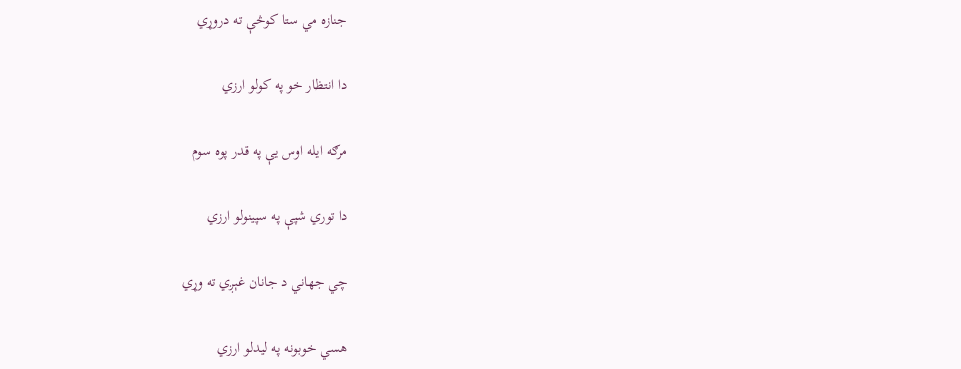جنازه مي ستا كوڅې ته دروړي

دا انتظار خو په كولو ارزي

مرګه ايله اوس يې په قدر پوه سوم

دا توري شپې په سپينولو ارزي

چي جهاني د جانان غېږي ته وړي

هسي خوبونه په ليدلو ارزي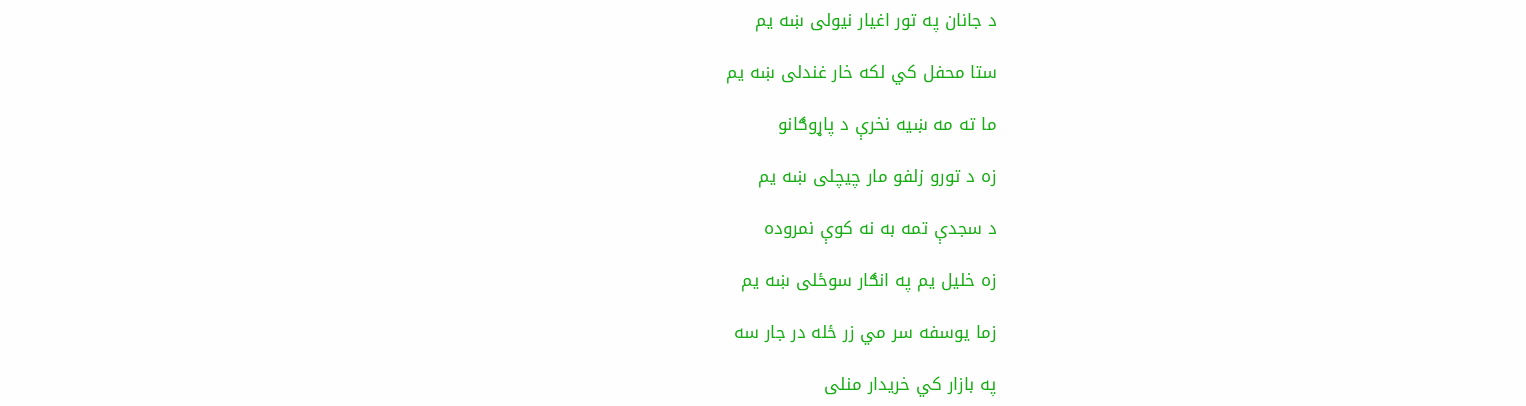د جانان په تور اغيار نيولى ښه يم

ستا محفل كي لكه خار غندلى ښه يم

ما ته مه ښيه نخرې د پاړوګانو

زه د تورو زلفو مار چيچلى ښه يم

د سجدې تمه به نه كوې نمروده

زه خليل يم په انګار سوځلى ښه يم

زما يوسفه سر مي زر ځله در جار سه

په بازار كي خريدار منلى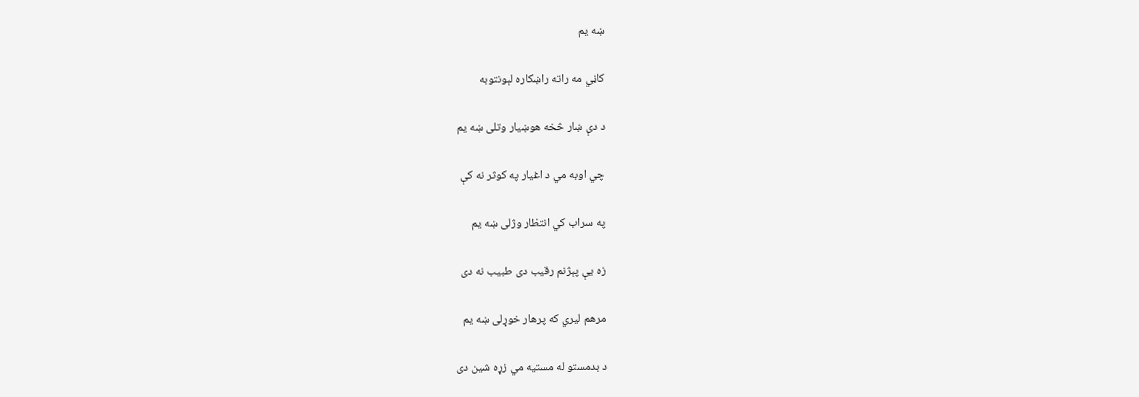ښه يم

كاڼي مه راته راښكاره لېونتوبه

د دې ښار څخه هوښيار وتلى ښه يم

چي اوبه مي د اغيار په كوثر نه كې

په سراب كي انتظار وژلى ښه يم

زه يې پېژنم رقيب دى طبيب نه دى

مرهم ليري كه پرهار خوړلى ښه يم

د بدمستو له مستيه مي زړه شين دى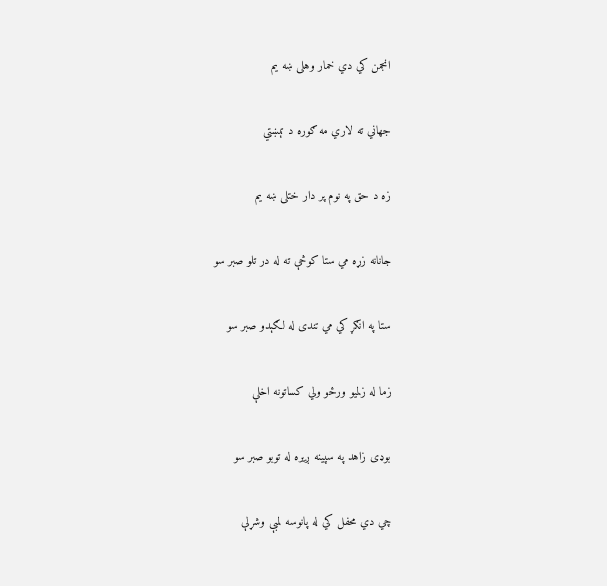انجمن كي دي خمار وهلى ښه يم

جهاني ته لاري مه ګوره د تېښتي

زه د حق په نوم پر دار ختلى ښه يم

جانانه زړه مي ستا كوڅې ته له در تلو صبر سو

ستا په انګړ كي مي تندى له لګېدو صبر سو

زما له زلميو ورځو ولي كساتونه اخلې

بوډى زاهد په سپينه ږيره له توبو صبر سو

چي دي محفل كي له پانوسه لمبې وشړلې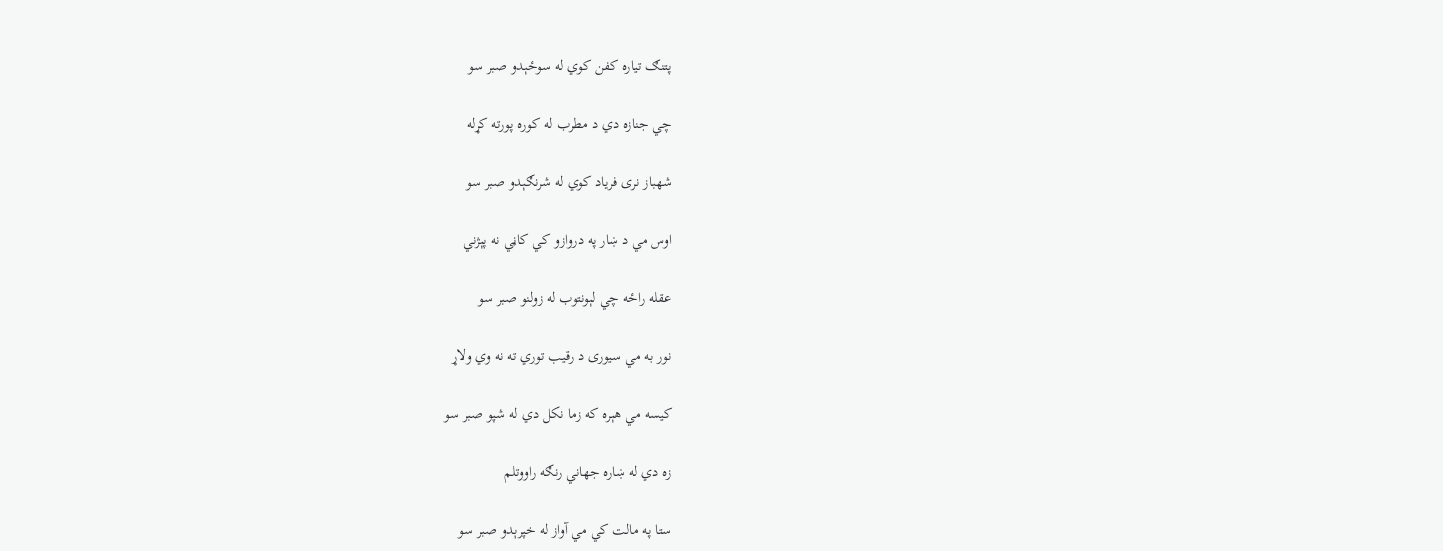پتنګ تياره كفن كوي له سوځېدو صبر سو

چي جنازه دي د مطرب له كوره پورته كړله

شهباز نرى فرياد كوي له شرنګېدو صبر سو

اوس مي د ښار په دروازو كي كاڼي نه پېژني

عقله راځه چي لېونتوب له زولنو صبر سو

نور به مي سيورى د رقيب توري ته نه وي ولاړ

كيسه مي هېره كه زما نكل دي له شپو صبر سو

زه دي له ښاره جهاني رنګه راووتلم

ستا په مالت كي مي آواز له خپرېدو صبر سو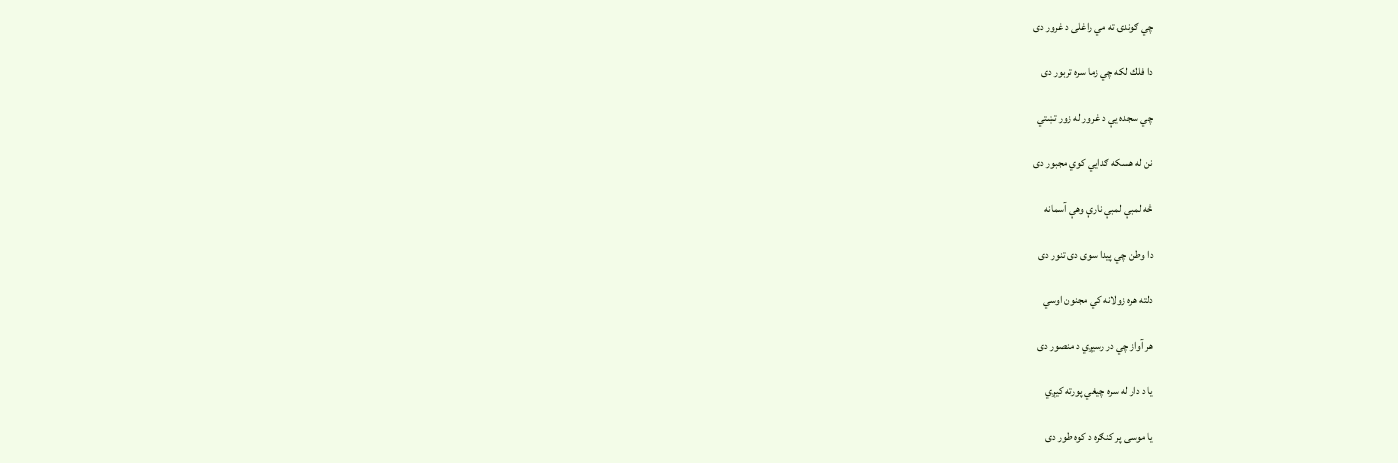چي ګوندۍ ته مي راغلى د غرور دى

دا فلك لكه چي زما سره تربور دى

چي سجده يې د غرور له زور تښتي

نن له هسكه ګدايي كوي مجبور دى

څه لمبې لمبې نارې وهې آسمانه

دا وطن چي پيدا سوى دى تنور دى

دلته هره زولانه كي مجنون اوسي

هر آواز چي در رسيږي د منصور دى

يا د دار له سره چيغي پورته كيږي

يا موسى پر كنګره د كوه طور دى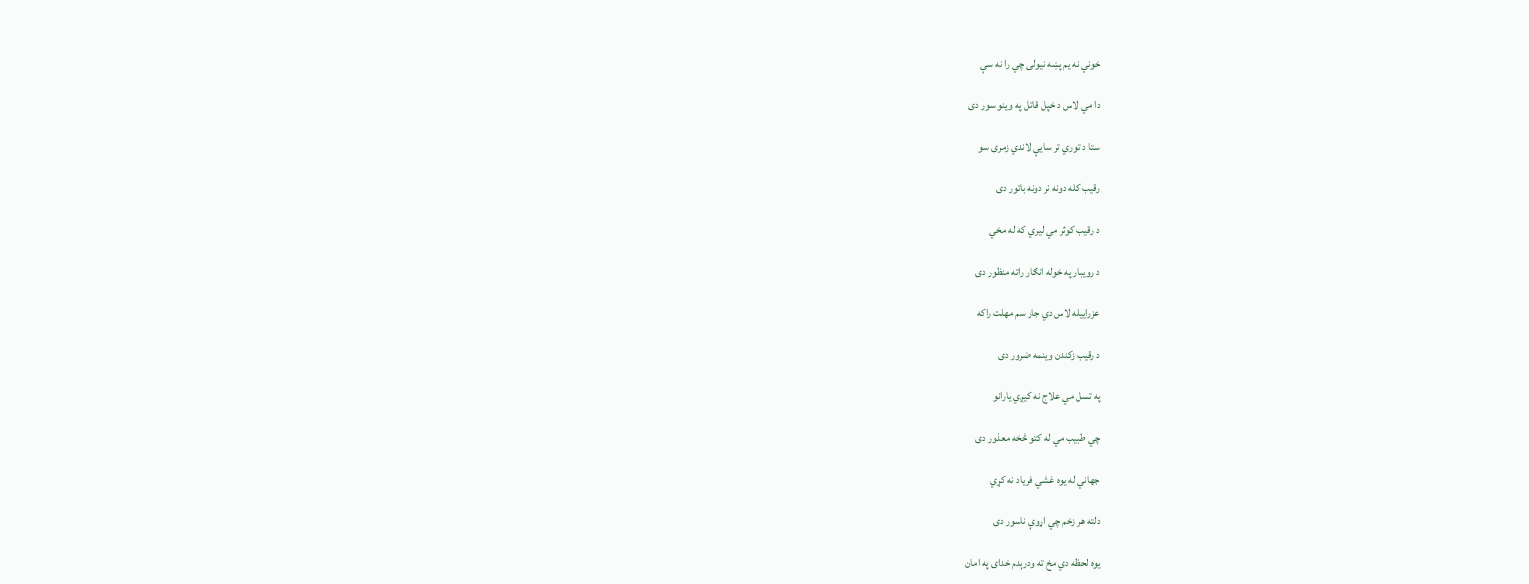خوني نه يم پښه نيولى چي را نه سې

دا مي لاس د خپل قاتل په وينو سور دى

ستا د توري تر سايې لاندي زمرى سو

رقيب كله دونه نر دونه باتور دى

د رقيب كوثر مي ليري كه له مخي

د رويبار په خوله انګار راته منظور دى

عزراييله لاس دي جار سم مهلت راكه

د رقيب زكندن وينمه ضرور دى

په تسل مي علاج نه كيږي يارانو

چي طبيب مي له كتو څخه معذور دى

جهاني له يوه غشي فرياد نه كړي

دلته هر زخم چي اړوې ناسور دى

يوه لحظه دي مخ ته ودرېدم خداى په امان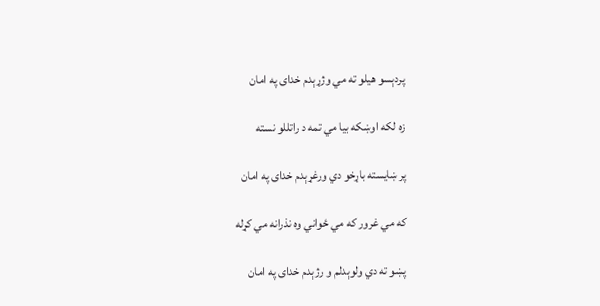پردېسو هيلو ته مي وژړېدم خداى په امان

زه لكه اوښكه بيا مي تمه د راتللو نسته

پر ښايسته باړخو دي ورغړېدم خداى په امان

كه مي غرور كه مي ځواني وه نذرانه مي كړله

پښو ته دي ولوېدلم و رژېدم خداى په امان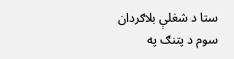ستا د شغلې بلاګردان سوم د پتنګ په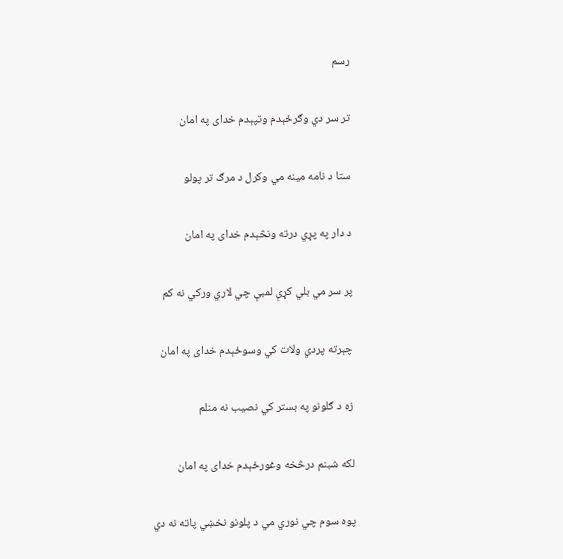رسم

تر سر دي وګرځېدم وتپېدم خداى په امان

ستا د نامه مينه مي وكرل د مرګ تر پولو

د دار په پړي درته ونڅېدم خداى په امان

پر سر مي بلي كړې لمبې چي لاري وركي نه كم

چېرته پردي ولات كي وسوځېدم خداى په امان

زه د ګلونو په بستر كي نصيب نه منلم

لكه شبنم درڅخه وغورځېدم خداى په امان

پوه سوم چي نوري مي د پلونو نخښي پاته نه دي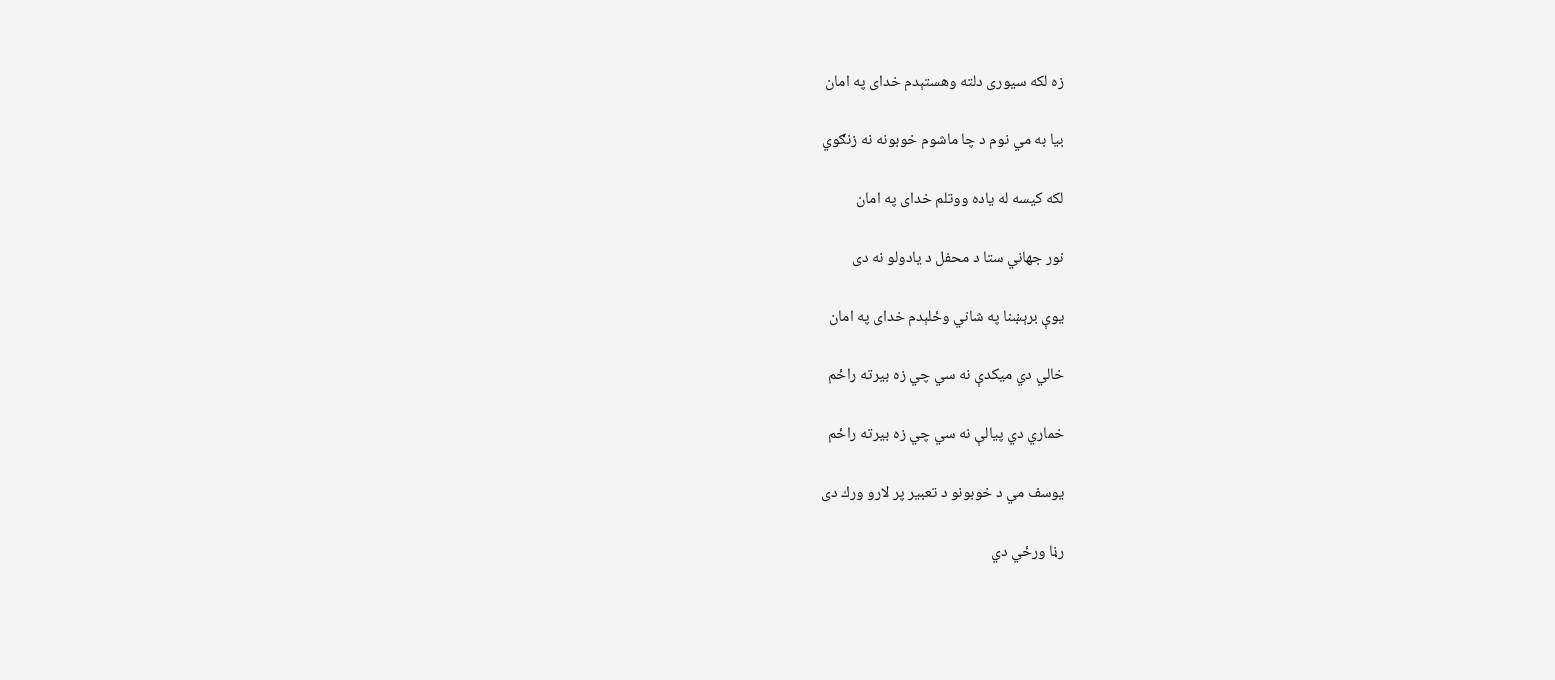زه لكه سيورى دلته وهستېدم خداى په امان

بيا به مي نوم د چا ماشوم خوبونه نه زنګوي

لكه كيسه له ياده ووتلم خداى په امان

نور جهاني ستا د محفل د يادولو نه دى

يوې برېښنا په شاني وځلېدم خداى په امان

خالي دي ميكدې نه سي چي زه بيرته راځم

خماري دي پيالې نه سي چي زه بيرته راځم

يوسف مي د خوبونو د تعبير پر لارو ورك دى

رڼا ورځي دي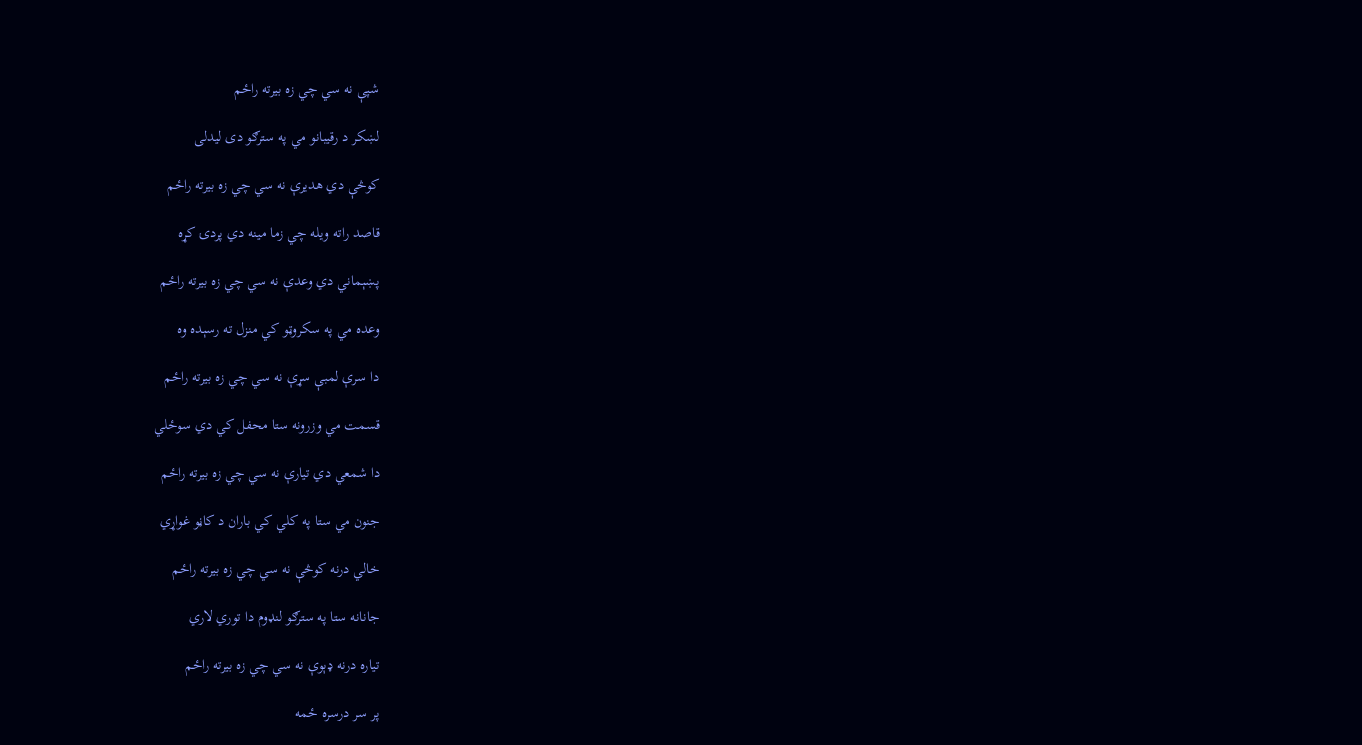شپې نه سي چي زه بيرته راځم

لښكر د رقيبانو مي په سترګو دى ليدلى

كوڅې دي هديرې نه سي چي زه بيرته راځم

قاصد راته ويله چي زما مينه دي پردۍ كړه

پښېماني دي وعدې نه سي چي زه بيرته راځم

وعده مي په سكروټو كي منزل ته رسېده وه

دا سرې لمبې سړې نه سي چي زه بيرته راځم

قسمت مي وزرونه ستا محفل كي دي سوځلي

دا شمعي دي تيارې نه سي چي زه بيرته راځم

جنون مي ستا په كلي كي باران د كاڼو غواړي

خالي درنه كوڅې نه سي چي زه بيرته راځم

جانانه ستا په سترګو لنډوم دا توري لاري

تياره درنه ډېوې نه سي چي زه بيرته راځم

پر سر درسره ځمه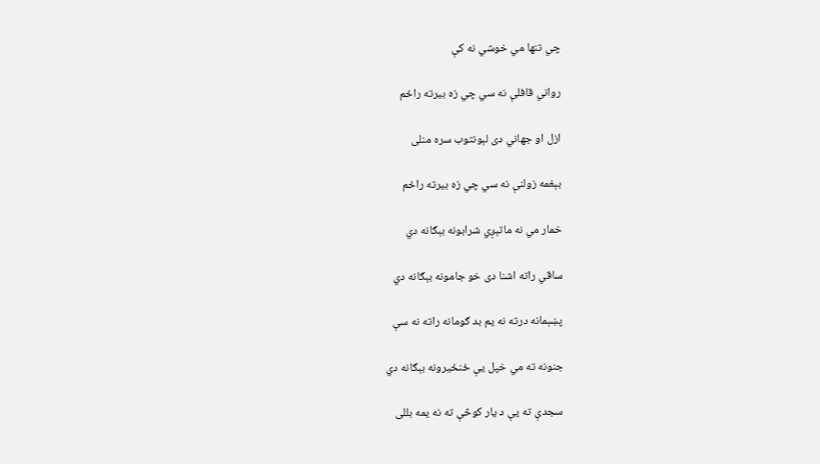چي تنها مي خوشي نه كې

رواني قافلې نه سي چي زه بيرته راځم

ازل او جهاني دى لېونتوب سره منلى

بېغمه زولنې نه سي چي زه بيرته راځم

خمار مي نه ماتېږي شرابونه بېګانه دي

ساقي راته اشنا دى خو جامونه بېګانه دي

پښېمانه درته نه يم بد ګومانه راته نه سې

جنونه ته مي خپل يې ځنځيرونه بېګانه دي

سجدې ته يې د يار كوڅې ته نه يمه بللى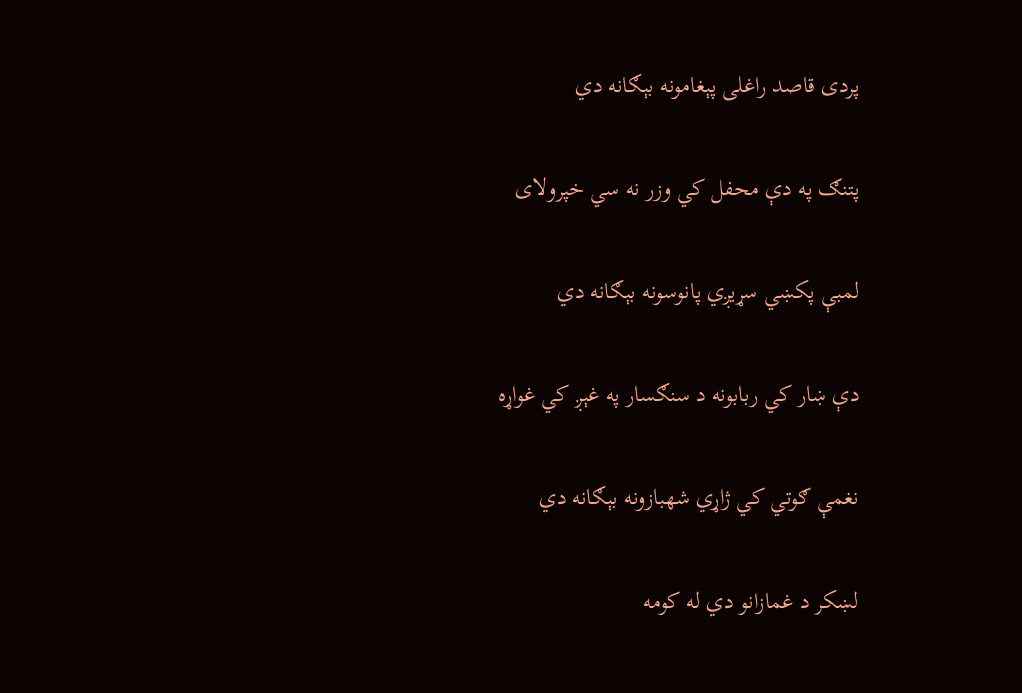پردى قاصد راغلى پېغامونه بېګانه دي

پتنګ په دې محفل كي وزر نه سي خپرولاى

لمبې پكښي سړيږي پانوسونه بېګانه دي

دې ښار كي ربابونه د سنګسار په غېږ كي غواړه

نغمې ګوتي كي ژاړي شهبازونه بېګانه دي

لښكر د غمازانو دي له كومه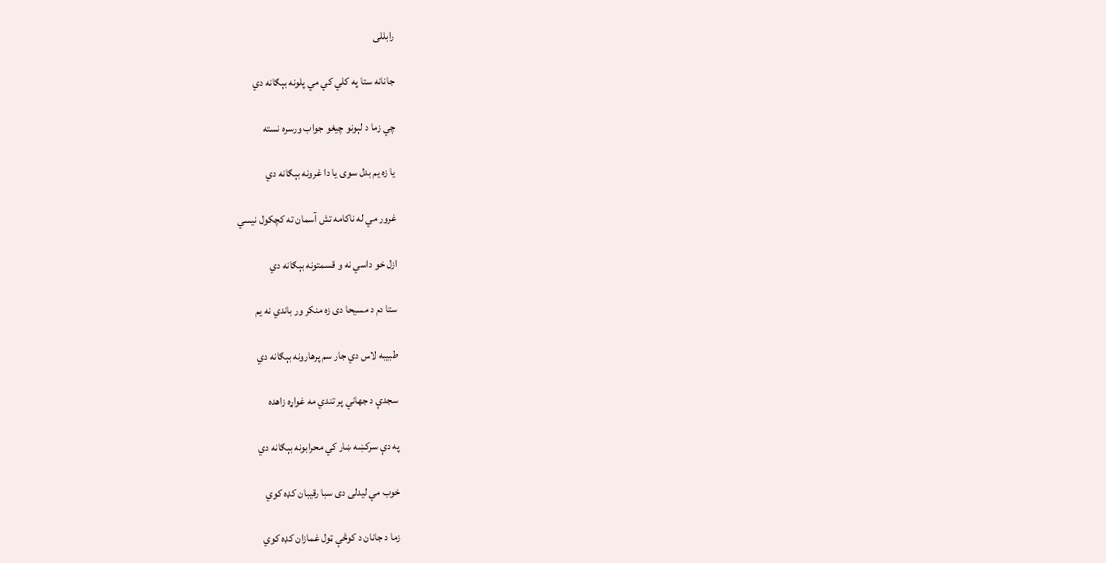رابللى

جانانه ستا په كلي كي مي پلونه بېګانه دي

چي زما د لېونو چيغو جواب ورسره نسته

يا زه يم بدل سوى يا دا غرونه بېګانه دي

غرور مي له ناكامه تش آسمان ته كچكول نيسي

ازل خو داسي نه و قسمتونه بېګانه دي

ستا دم د مسيحا دى زه منكر ور باندي نه يم

طبيبه لاس دي جار سم پرهارونه بېګانه دي

سجدې د جهاني پر تندي مه غواړه زاهده

په دې سركښه ښار كي محرابونه بېګانه دي

خوب مي ليدلى دى سبا رقيبان كډه كوي

زما د جانان د كوڅې ټول غمازان كډه كوي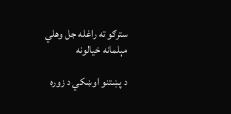سترګو ته راغله جل وهلي مېلمانه خيالونه

د پښتنو اوښكي د زوره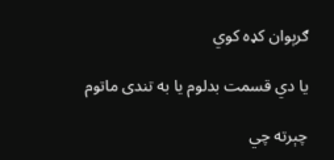ګرېوان كډه كوي

يا دي قسمت بدلوم يا به تندى ماتوم

چېرته چي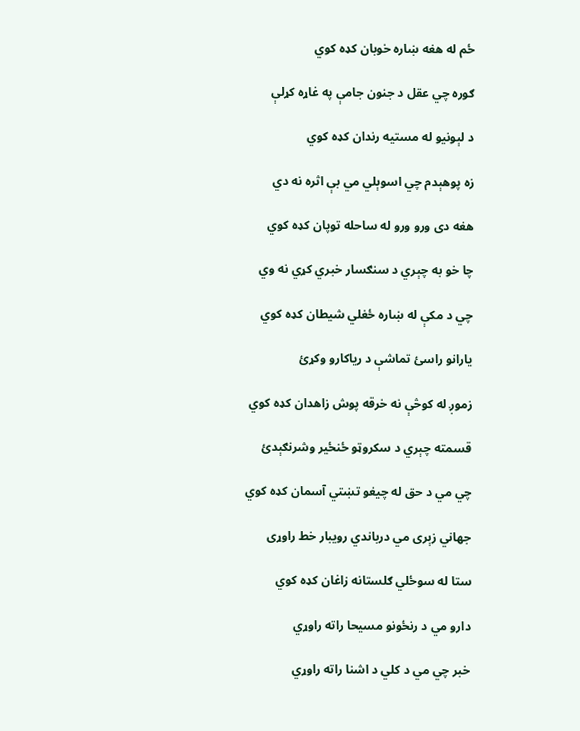ځم له هغه ښاره خوبان كډه كوي

ګوره چي عقل د جنون جامې په غاړه كړلې

د لېونيو له مستيه رندان كډه كوي

زه پوهېدم چي اسوېلي مي بې اثره نه دي

هغه دى ورو ورو له ساحله توپان كډه كوي

چا خو به چېري د سنګسار خبري كړي نه وي

چي د مكې له ښاره ځغلي شيطان كډه كوي

يارانو راسئ تماشې د رياكارو وكړئ

زموږ له كوڅې نه خرقه پوش زاهدان كډه كوي

قسمته چېري د سكروټو ځنځير وشرنګېدئ

چي مي د حق له چيغو تښتي آسمان كډه كوي

جهاني زېرى مي درباندي رويبار خط راوړى

ستا له سوځلي ګلستانه زاغان كډه كوي

دارو مي د رنځونو مسيحا راته راوړي

خبر چي مي د كلي د اشنا راته راوړي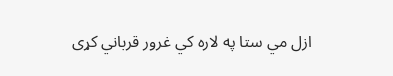ازل مي ستا په لاره كي غرور قرباني كړى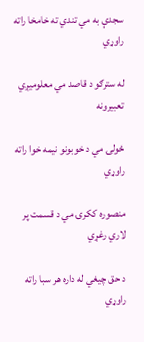سجدې به مي تندي ته خامخا راته راوړي

له سترګو د قاصد مي معلوميږي تعبيرونه

ځولۍ مي د خوبونو نيمه خوا راته راوړي

منصوره ككرۍ مي د قسمت پر لاري رغړي

د حق چيغي له داره هر سبا راته راوړي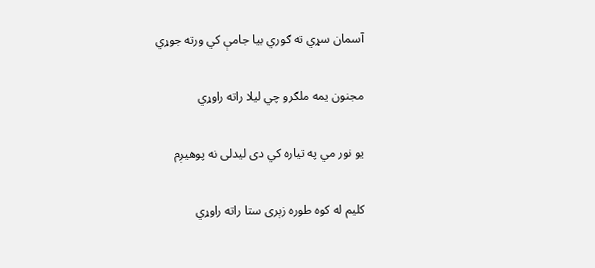آسمان سړي ته ګوري بيا جامې كي ورته جوړي

مجنون يمه ملګرو چي ليلا راته راوړي

يو نور مي په تياره كي دى ليدلى نه پوهيږم

كليم له كوه طوره زېرى ستا راته راوړي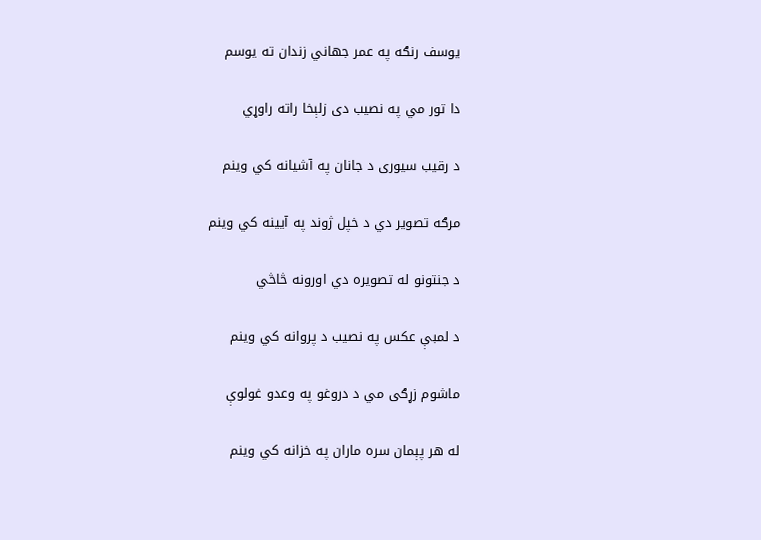يوسف رنګه په عمر جهاني زندان ته يوسم

دا تور مي په نصيب دى زلېخا راته راوړي

د رقيب سيورى د جانان په آشيانه كي وينم

مرګه تصوير دي د خپل ژوند په آيينه كي وينم

د جنتونو له تصويره دي اورونه څاڅي

د لمبې عكس په نصيب د پروانه كي وينم

ماشوم زړګى مي د دروغو په وعدو غولوې

له هر پېمان سره ماران په خزانه كي وينم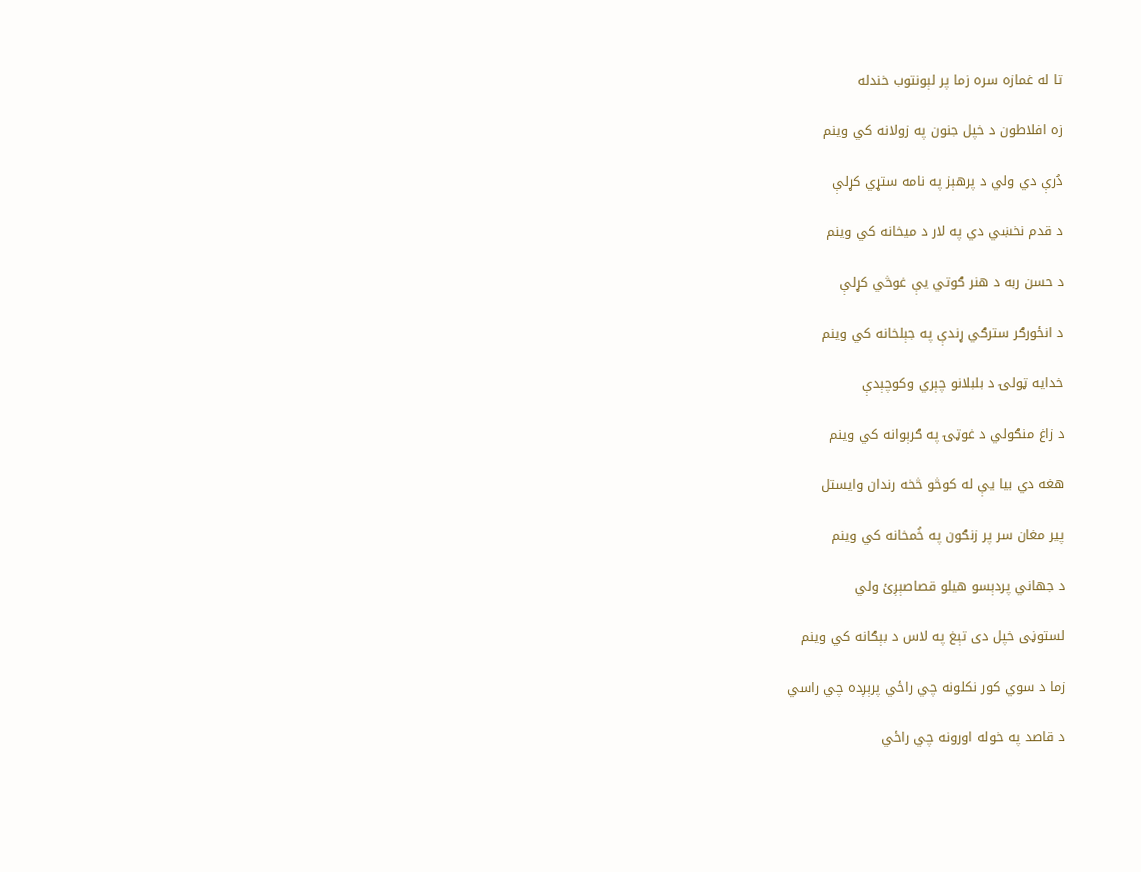تا له غمازه سره زما پر لېونتوب خندله

زه افلاطون د خپل جنون په زولانه كي وينم

دُرې دي ولي د پرهېز په نامه ستړي كړلې

د قدم نخښي دي په لار د ميخانه كي وينم

د حسن ربه د هنر ګوتي يې غوڅي كړلې

د انځورګر سترګي ړندې په جېلخانه كي وينم

خدايه ټولۍ د بلبلانو چېري وكوچېدې

د زاغ منګولي د غوټۍ په ګرېوانه كي وينم

هغه دي بيا يې له كوڅو څخه رندان وايستل

پير مغان سر پر زنګون په خُمخانه كي وينم

د جهاني پردېسو هيلو قصاصېږئ ولي

لستوڼى خپل دى تېغ په لاس د بېګانه كي وينم

زما د سوي كور نكلونه چي راځي پرېږده چي راسي

د قاصد په خوله اورونه چي راځي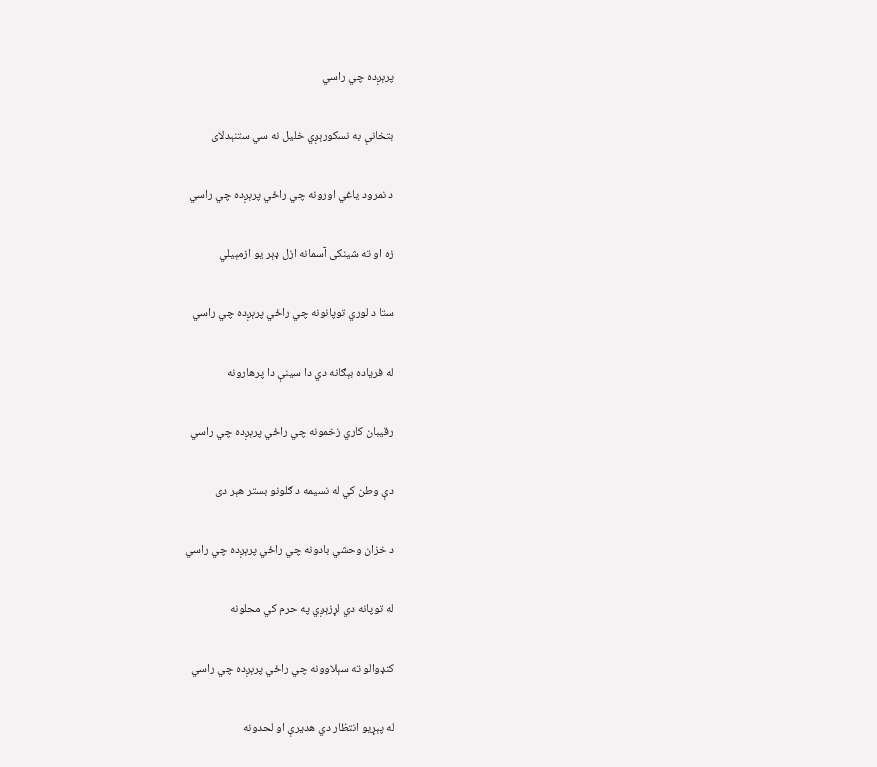پرېږده چي راسي

بتخانې به نسكورېږي خليل نه سي ستنېدلاى

د نمرود ياغي اورونه چي راځي پرېږده چي راسي

زه او ته شينكى آسمانه ازل ډېر يو ازمېيلي

ستا د لوري توپانونه چي راځي پرېږده چي راسي

له فرياده بېګانه دي دا سينې دا پرهارونه

رقيبان كاري زخمونه چي راځي پرېږده چي راسي

دې وطن كي له نسيمه د ګلونو بستر هېر دى

د خزان وحشي بادونه چي راځي پرېږده چي راسي

له توپانه دي لړزېږي په حرم كي محلونه

كنډوالو ته سېلاوونه چي راځي پرېږده چي راسي

له پېړيو انتظار دي هديرې او لحدونه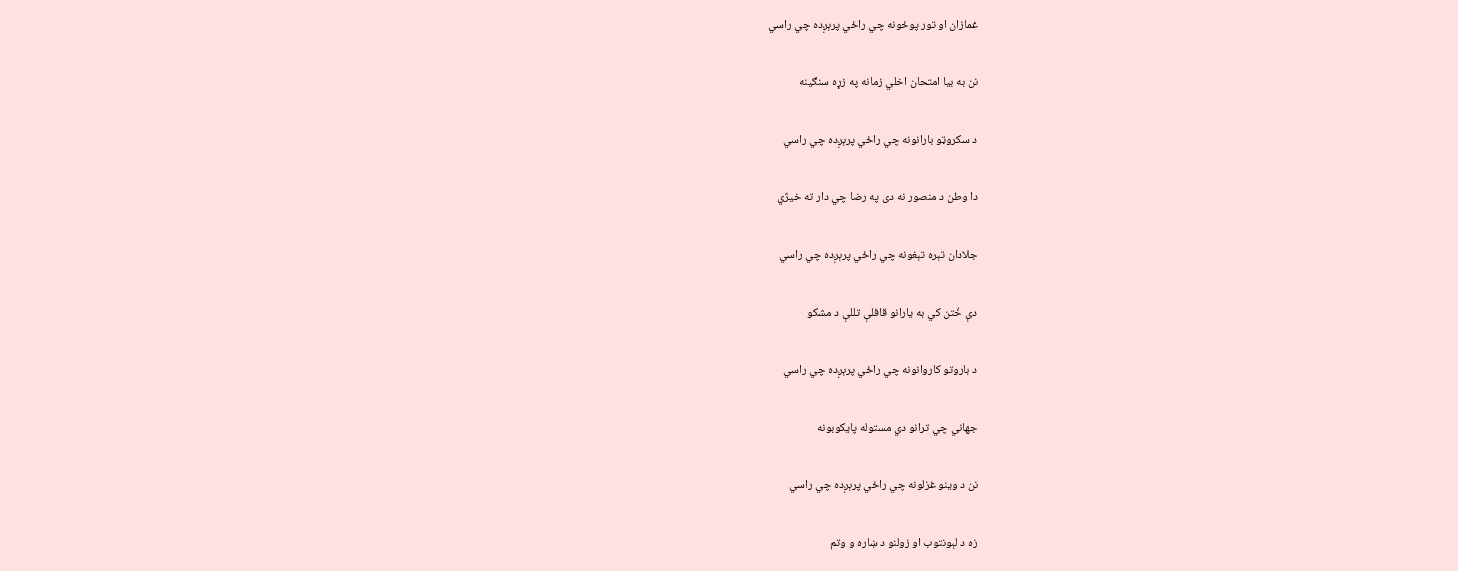غمازان او تور پوځونه چي راځي پرېږده چي راسي

نن به بيا امتحان اخلي زمانه په زړه سنګينه

د سكروټو بارانونه چي راځي پرېږده چي راسي

دا وطن د منصور نه دى په رضا چي دار ته خيژي

جلادان تېره تېغونه چي راځي پرېږده چي راسي

دې خُتن كي به يارانو قافلې تللې د مشكو

د باروتو كاروانونه چي راځي پرېږده چي راسي

جهاني چي ترانو دي مستوله پايكوبونه

نن د وينو غزلونه چي راځي پرېږده چي راسي

زه د لېونتوب او زولنو د ښاره و وتم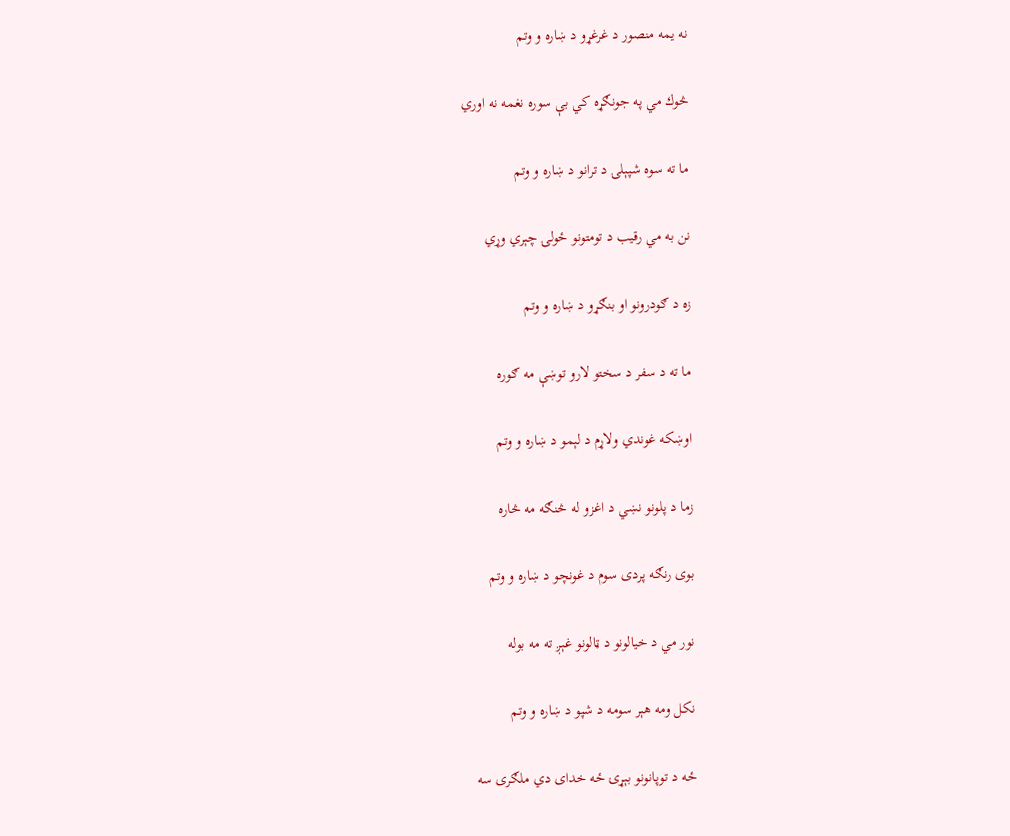نه يمه منصور د غرغړو د ښاره و وتم

څوك مي په جونګړه كي بې سوره نغمه نه اوري

ما ته سوه شپېلۍ د ترانو د ښاره و وتم

نن به مي رقيب د تومتونو ځولۍ چېري وړي

زه د ګودرونو او بنګړو د ښاره و وتم

ما ته د سفر د سختو لارو توښې مه ګوره

اوښكه غوندي ولاړم د لېمو د ښاره و وتم

زما د پلونو نښي د اغزو له څنګه مه څاره

بوى رنګه پردى سوم د غونچو د ښاره و وتم

نور مي د خيالونو د ټالونو غېږ ته مه بوله

نكل ومه هېر سومه د شپو د ښاره و وتم

ځه د توپانونو بېړۍ ځه خداى دي ملګرى سه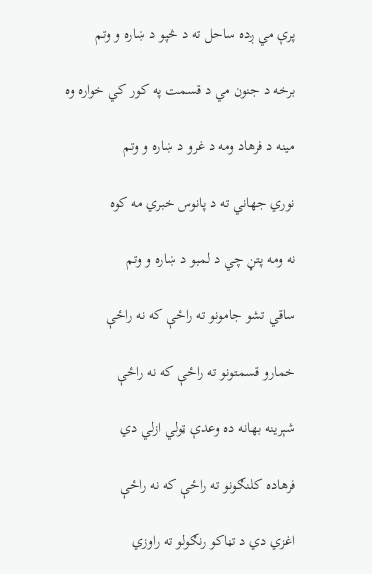پرې مي ږده ساحل ته د څپو د ښاره و وتم

برخه د جنون مي د قسمت په كور كي خواره وه

مينه د فرهاد ومه د غرو د ښاره و وتم

نوري جهاني ته د پانوس خبري مه كوه

نه ومه پتڼ چي د لمبو د ښاره و وتم

ساقي تشو جامونو ته راځې كه نه راځې

خمارو قسمتونو ته راځې كه نه راځې

شېرينه بهانه ده وعدې ټولي ازلي دي

فرهاده كلنګونو ته راځې كه نه راځې

اغزي دي د تڼاكو رنګولو ته راوزي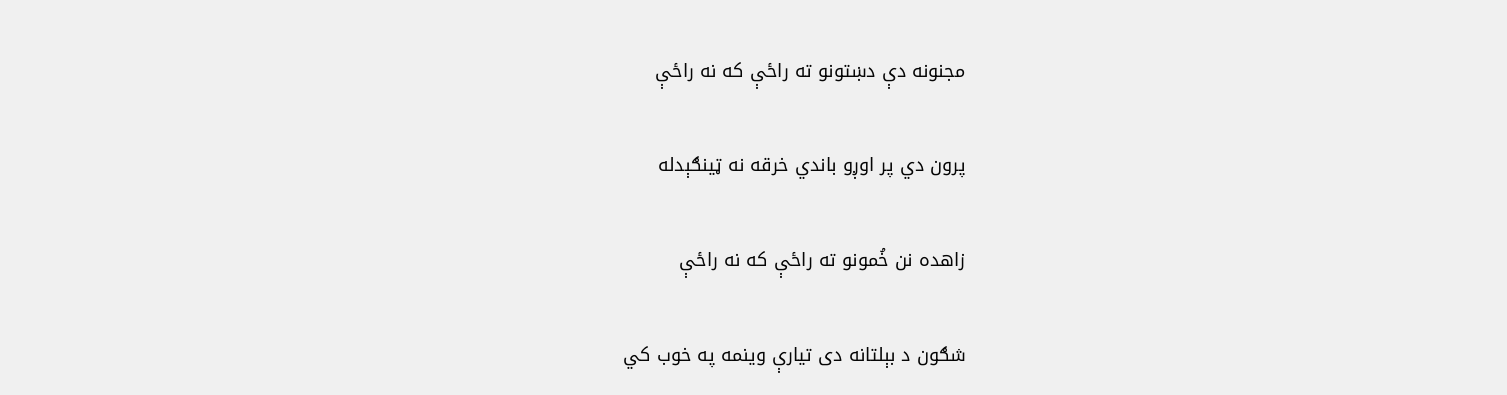مجنونه دې دښتونو ته راځې كه نه راځې

پرون دي پر اوږو باندي خرقه نه ټينګېدله

زاهده نن خُمونو ته راځې كه نه راځې

شګون د بېلتانه دى تيارې وينمه په خوب كي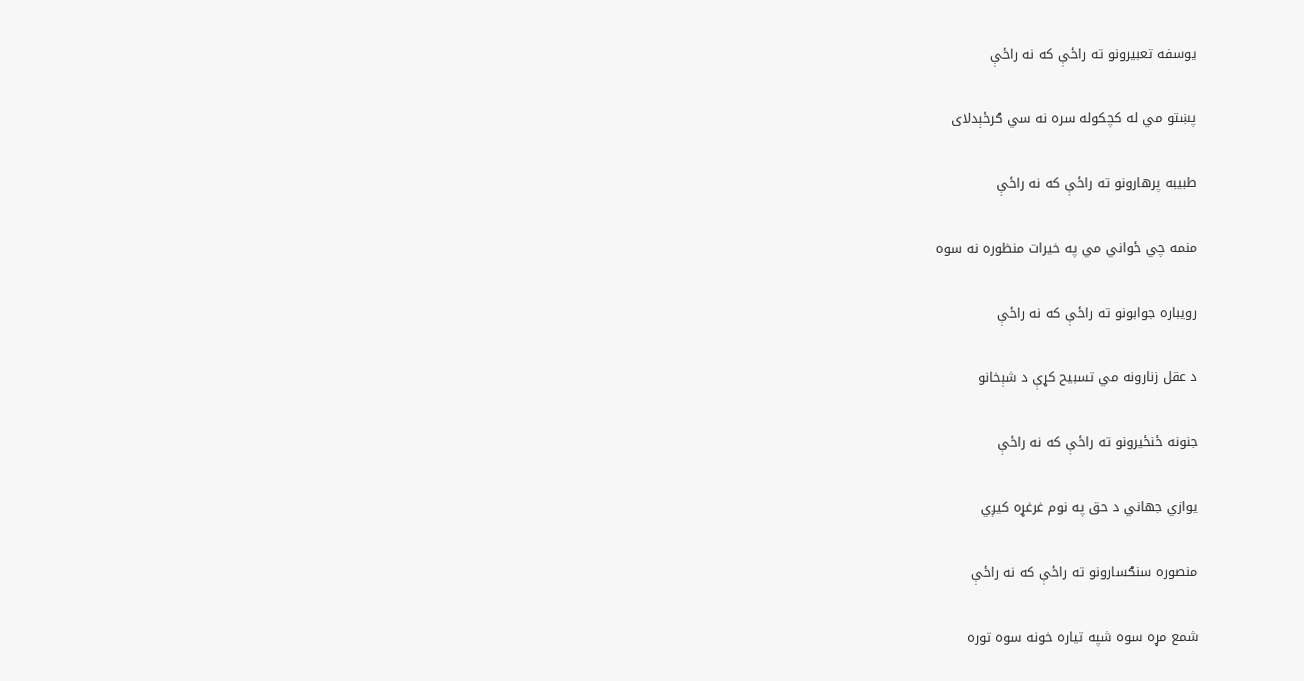يوسفه تعبيرونو ته راځې كه نه راځې

پښتو مي له كچكوله سره نه سي ګرځېدلاى

طبيبه پرهارونو ته راځې كه نه راځې

منمه چي ځواني مي په خيرات منظوره نه سوه

رويباره جوابونو ته راځې كه نه راځې

د عقل زنارونه مي تسبيح كړې د شېخانو

جنونه ځنځيرونو ته راځې كه نه راځې

يوازي جهاني د حق په نوم غرغړه كيږي

منصوره سنګسارونو ته راځې كه نه راځې

شمع مړه سوه شپه تياره خونه سوه توره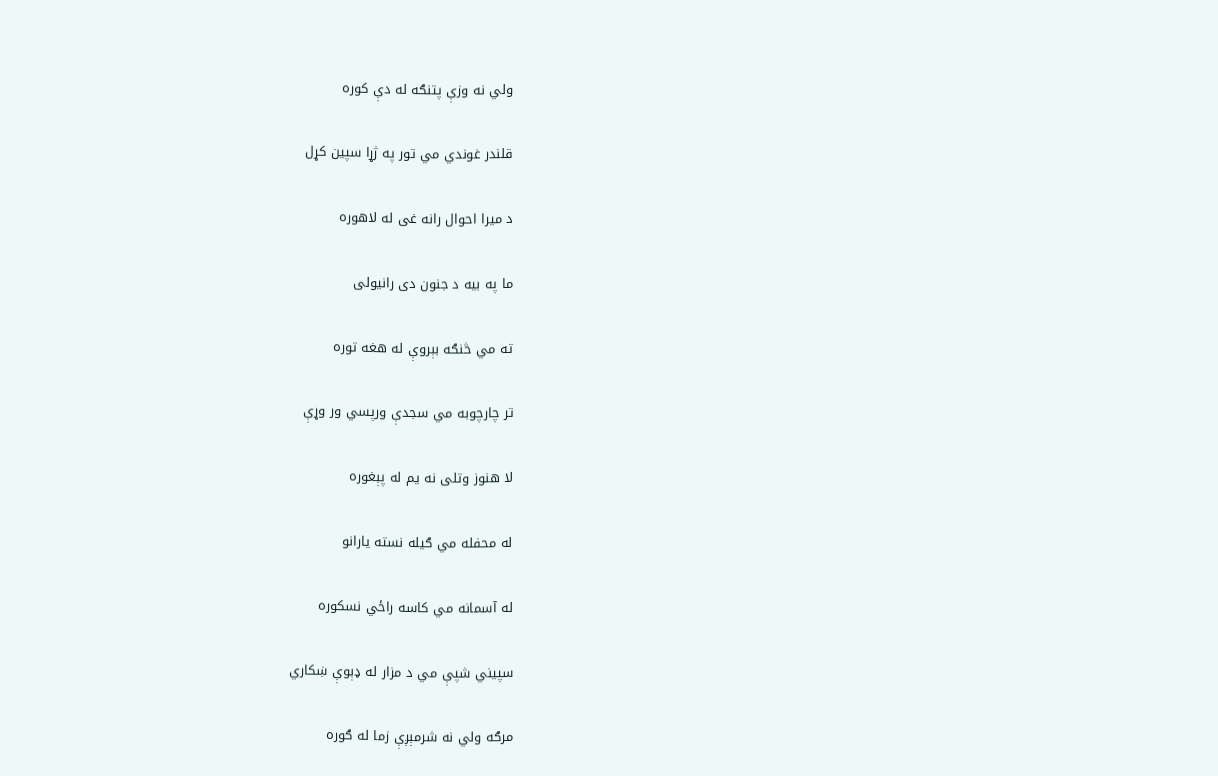ولي نه وزې پتنګه له دې كوره

قلندر غوندي مي تور په ژړا سپين كړل

د ميرا احوال رانه غى له لاهوره

ما په بيه د جنون دى رانيولى

ته مي څنګه بېروې له هغه توره

تر چارچوبه مي سجدې ورپسي ور وړې

لا هنوز وتلى نه يم له پېغوره

له محفله مي ګيله نسته يارانو

له آسمانه مي كاسه راځي نسكوره

سپيني شپې مي د مزار له ډېوې ښكاري

مرګه ولي نه شرمېږې زما له ګوره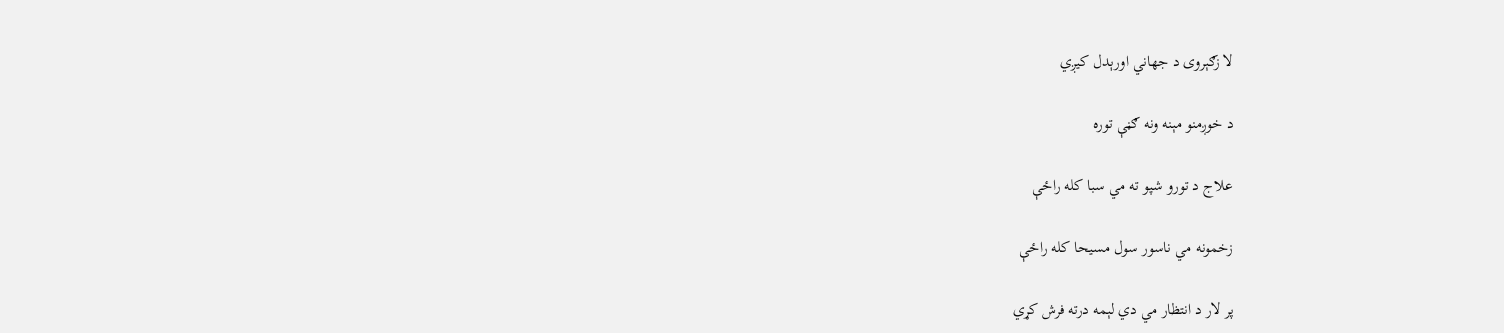لا زګېروى د جهاني اورېدل كيږي

د خوږمنو مېنه ونه ګڼې توره

علاج د تورو شپو ته مي سبا كله راځې

زخمونه مي ناسور سول مسيحا كله راځې

پر لار د انتظار مي دي لېمه درته فرش كړي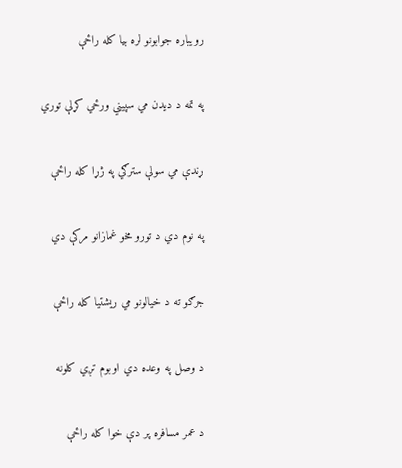رويباره جوابونو لره بيا كله راځې

په تمه د ديدن مي سپيني ورځي كړلې توري

ړندې مي سولې سترګي په ژړا كله راځې

په نوم دي د تورو مخو غمازانو مركې دي

جرګو ته د خيالونو مي ريشتيا كله راځې

د وصل په وعده دي اوبوم تږي كلونه

د عمر مسافره پر دې خوا كله راځې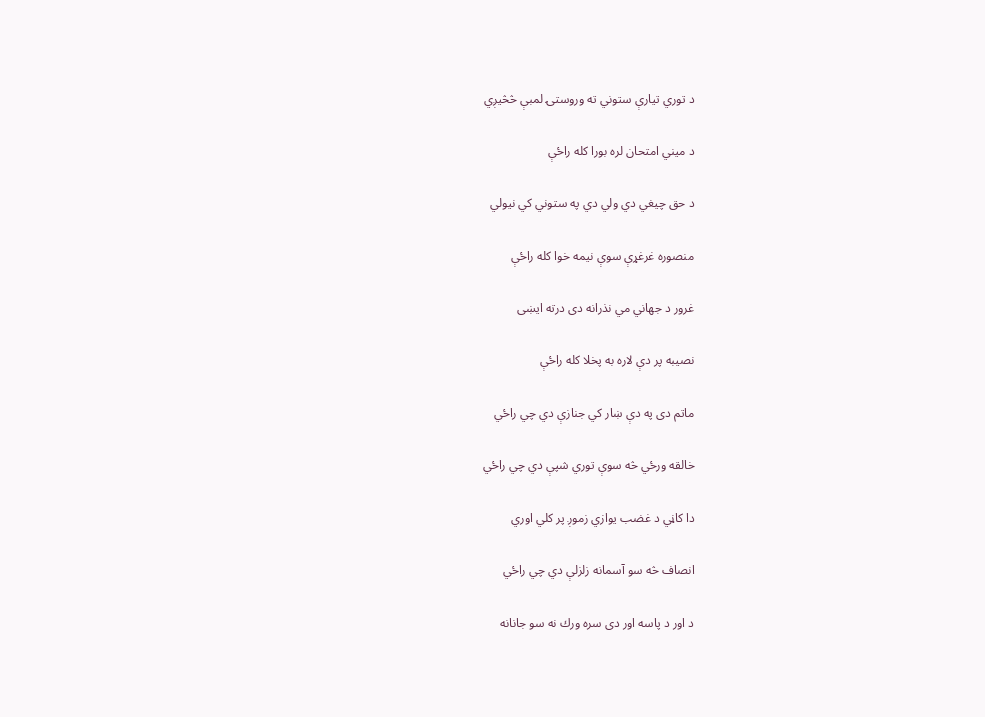د توري تيارې ستوني ته وروستۍ لمبې څڅيږي

د ميني امتحان لره بورا كله راځې

د حق چيغي دي ولي دي په ستوني كي نيولي

منصوره غرغړې سوې نيمه خوا كله راځې

غرور د جهاني مي نذرانه دى درته ايښى

نصيبه پر دې لاره به پخلا كله راځې

ماتم دى په دې ښار كي جنازې دي چي راځي

خالقه ورځي څه سوې توري شپې دي چي راځي

دا كاڼي د غضب يوازي زموږ پر كلي اوري

انصاف څه سو آسمانه زلزلې دي چي راځي

د اور د پاسه اور دى سره ورك نه سو جانانه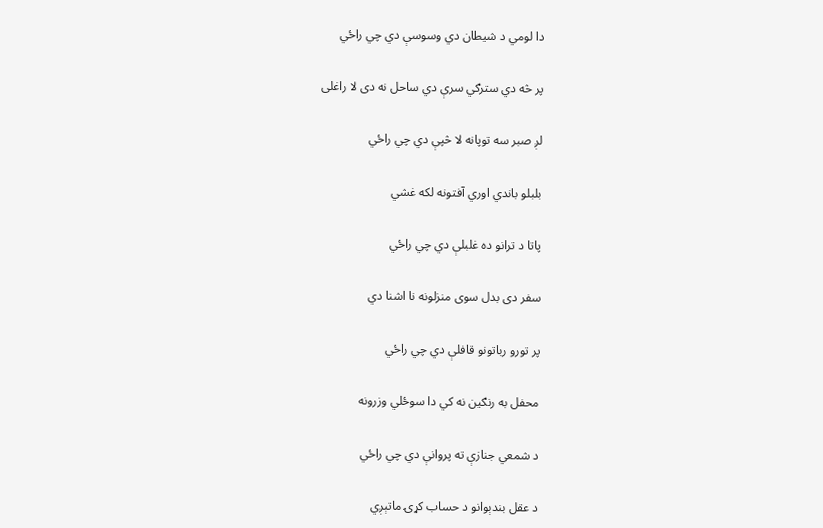دا لومي د شيطان دي وسوسې دي چي راځي

پر څه دي سترګي سرې دي ساحل نه دى لا راغلى

لږ صبر سه توپانه لا څپې دي چي راځي

بلبلو باندي اوري آفتونه لكه غشي

پاتا د ترانو ده غلبلې دي چي راځي

سفر دى بدل سوى منزلونه نا اشنا دي

پر تورو رباتونو قافلې دي چي راځي

محفل به رنګين نه كي دا سوځلي وزرونه

د شمعي جنازې ته پروانې دي چي راځي

د عقل بندېوانو د حساب كړۍ ماتېږي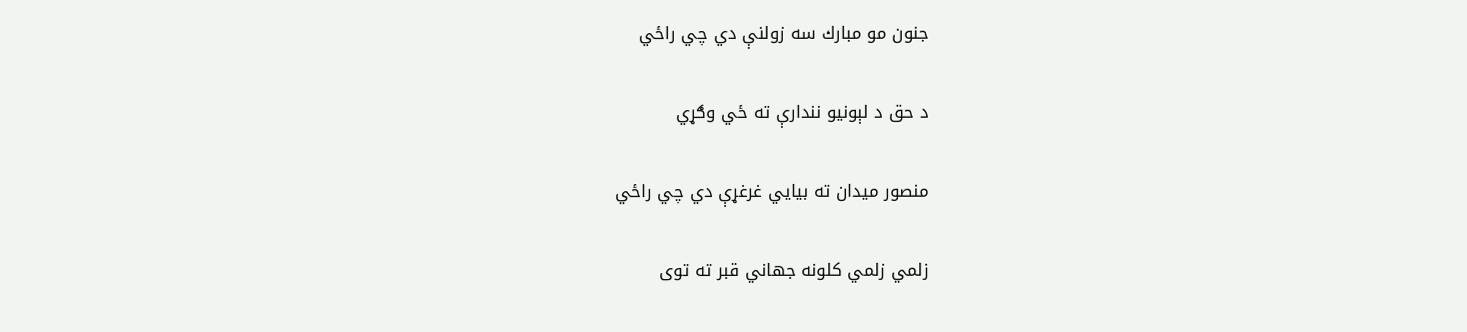جنون مو مبارك سه زولنې دي چي راځي

د حق د لېونيو نندارې ته ځي وګړي

منصور ميدان ته بيايي غرغړې دي چي راځي

زلمي زلمي كلونه جهاني قبر ته توى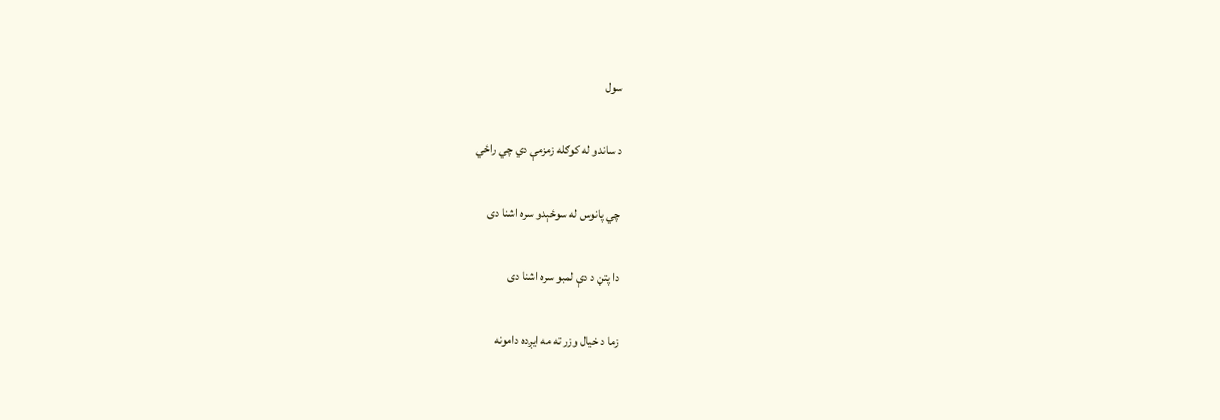سول

د ساندو له كوګله زمزمې دي چي راځي

چي پانوس له سوځېدو سره اشنا دى

دا پتڼ د دې لمبو سره اشنا دى

زما د خيال وزر ته مه ايږده دامونه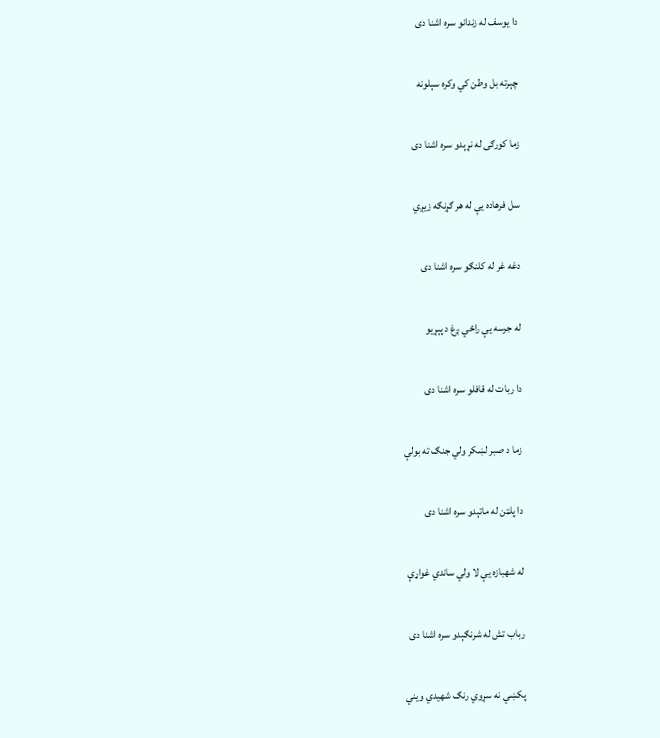دا يوسف له زندانو سره اشنا دى

چېرته بل وطن كي وكره سېلونه

زما كورګى له نړېدو سره اشنا دى

سل فرهاده يې له هر ګړنګه زيږي

دغه غر له كلنګو سره اشنا دى

له جرسه يې راځي ږغ د پېړيو

دا ربات له قافلو سره اشنا دى

زما د صبر لښكر ولي جنګ ته بولې

دا پلټن له ماتېدو سره اشنا دى

له شهبازه يې لا ولي ساندي غواړې

رباب تش له شرنګېدو سره اشنا دى

پكښي نه سړوي رنګ شهيدي ويني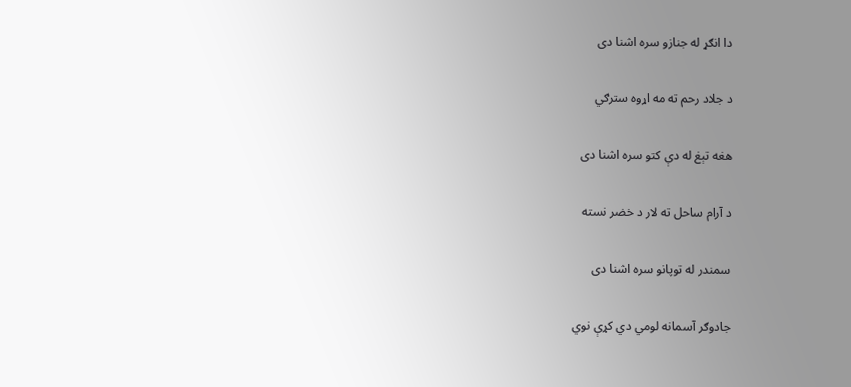دا انګړ له جنازو سره اشنا دى

د جلاد رحم ته مه اړوه سترګي

هغه تېغ له دې كتو سره اشنا دى

د آرام ساحل ته لار د خضر نسته

سمندر له توپانو سره اشنا دى

جادوګر آسمانه لومي دي كړې نوي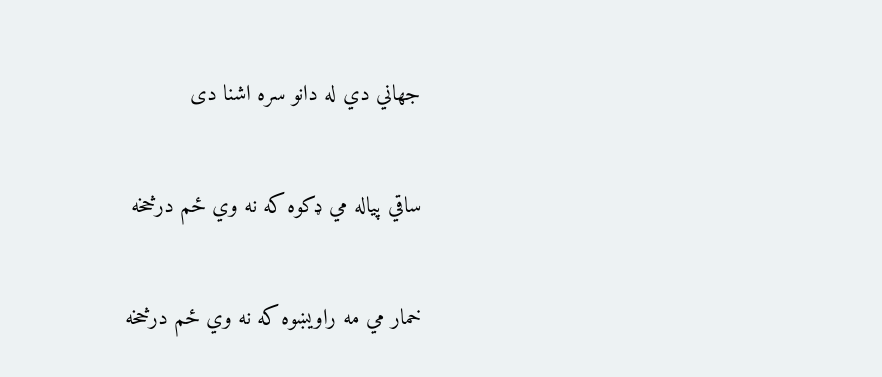جهاني دي له دانو سره اشنا دى

ساقي پياله مي ډكوه كه نه وي ځم درڅخه

خمار مي مه راويښوه كه نه وي ځم درڅخه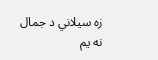زه سيلاني د جمال نه يم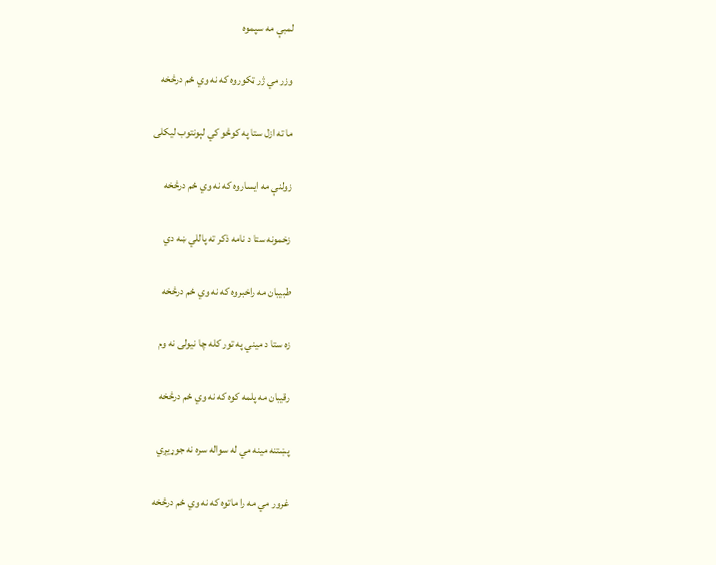لمبې مه سپموه

وزر مي ژر ټكوروه كه نه وي ځم درڅخه

ما ته ازل ستا په كوڅو كي لېونتوب ليكلى

زولنې مه ايساروه كه نه وي ځم درڅخه

زخمونه ستا د نامه ذكر ته پاللي ښه دي

طبيبان مه راخبروه كه نه وي ځم درڅخه

زه ستا د ميني په تور كله چا نيولى نه وم

رقيبان مه پلمه كوه كه نه وي ځم درڅخه

پښتنه مينه مي له سواله سره نه جوړيږي

غرور مي مه را ماتوه كه نه وي ځم درڅخه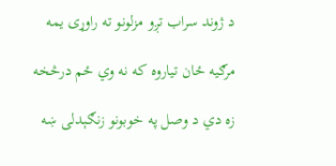د ژوند سراب تږو مزلونو ته راوړى يمه

مرګيه ځان تياروه كه نه وي ځم درڅخه

زه دي د وصل په خوبونو زنګېدلى ښه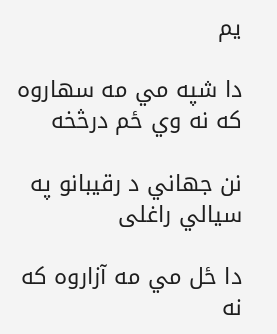يم

دا شپه مي مه سهاروه كه نه وي ځم درڅخه

نن جهاني د رقيبانو په سيالي راغلى

دا ځل مي مه آزاروه كه نه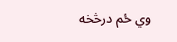وي ځم درڅخه